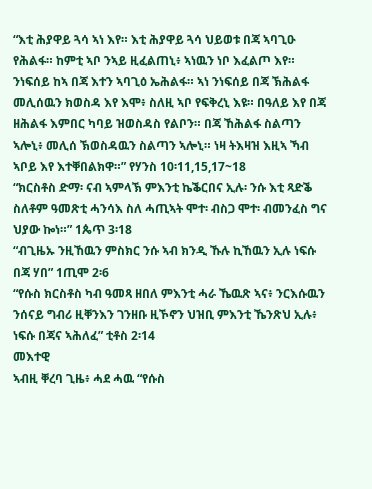“እቲ ሕያዋይ ጓሳ ኣነ እየ። እቲ ሕያዋይ ጓሳ ህይወቱ በጃ ኣባጊዑ የሕልፋ። ከምቲ ኣቦ ንኣይ ዚፈልጠኒ፥ ኣነዉን ነቦ እፈልጦ እየ። ንነፍሰይ ከኣ በጃ እተን ኣባጊዕ ኤሕልፋ። ኣነ ንነፍሰይ በጃ ኽሕልፋ መሊሰዉን ክወስዳ እየ እሞ፥ ስለዚ ኣቦ የፍቅረኒ እዩ። በዓለይ እየ በጃ ዘሕልፋ እምበር ካባይ ዝወስዳስ የልቦን። በጃ ኸሕልፋ ስልጣን ኣሎኒ፥ መሊሰ ኽወስዳዉን ስልጣን ኣሎኒ። ነዛ ትእዛዝ እዚኣ ኻብ ኣቦይ እየ እተቐበልክዋ።” የሃንስ 10፡11,15,17~18
“ክርስቶስ ድማ፡ ናብ ኣምላኽ ምእንቲ ኬቕርበና ኢሉ፡ ንሱ እቲ ጻድቕ ስለቶም ዓመጽቲ ሓንሳእ ስለ ሓጢኣት ሞተ፡ ብስጋ ሞተ፡ ብመንፈስ ግና ህያው ኰነ።” 1ጴጥ 3፡18
“ብጊዜኡ ንዚኸዉን ምስክር ንሱ ኣብ ክንዲ ኹሉ ኪኸዉን ኢሉ ነፍሱ በጃ ሃበ” 1ጢሞ 2፡6
“የሱስ ክርስቶስ ካብ ዓመጻ ዘበለ ምእንቲ ሓራ ኼዉጽ ኣና፥ ንርእሱዉን ንሰናይ ግብሪ ዚቐንእን ገንዘቡ ዚኾኖን ህዝቢ ምእንቲ ኼንጽህ ኢሉ፥ ነፍሱ በጃና ኣሕለፈ” ቲቶስ 2፡14
መእተዊ
ኣብዚ ቐረባ ጊዜ፥ ሓደ ሓዉ “የሱስ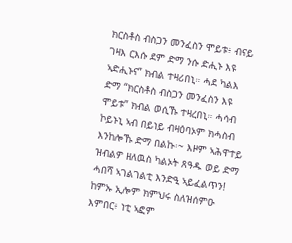ክርስቶስ ብስጋን መንፈስን ሞይቱ፥ ብናይ ገዛእ ርእሱ ደም ድማ ንሱ ድሒኑ እዩ ኣድሒኑና” ክብል ተዛሪበኒ። ሓደ ካልእ ድማ “ክርስቶስ ብስጋን መንፈስን እዩ ሞይቱ” ክብል ወሲኹ ተዛረበኒ። ሓሳብ ኮይኑኒ ኣብ በይነይ ብዛዕባኦም ክሓስብ እንከሎኹ ድማ በልኩ፡~ እዞም ኣሕዋተይ ዝብልዎ ዘለዉስ ካልኦት ጸዓዱ ወይ ድማ ሓበሻ ኣገልገልቲ እንድዒ ኣይፈልጥን! ከምኡ ኢሎም ክምህሩ ስለዝሰምዑ እምበር፥ ነቲ ኣፎም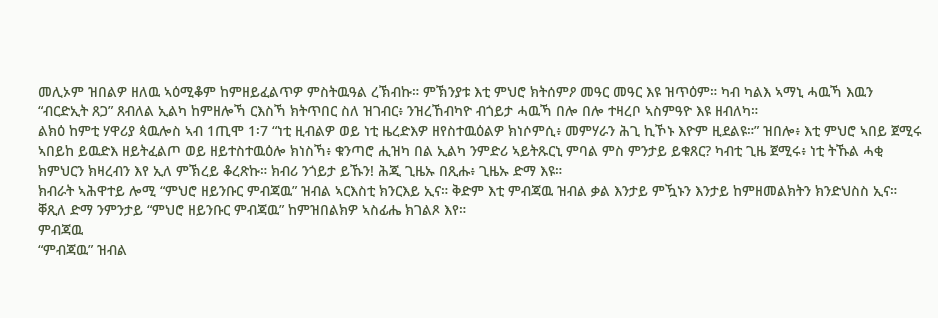መሊኦም ዝበልዎ ዘለዉ ኣዕሚቆም ከምዘይፈልጥዎ ምስትዉዓል ረኽብኩ። ምኽንያቱ እቲ ምህሮ ክትሰምዖ መዓር መዓር እዩ ዝጥዕም። ካብ ካልእ ኣማኒ ሓዉኻ እዉን “ብርድኢት ጸጋ” ጸብለል ኢልካ ከምዘሎኻ ርእስኻ ክትጥበር ስለ ዝገብር፥ ንዝረኸብካዮ ብጎይታ ሓዉኻ በሎ በሎ ተዛረቦ ኣስምዓዮ እዩ ዘብለካ።
ልክዕ ከምቲ ሃዋሪያ ጳዉሎስ ኣብ 1ጢሞ 1፡7 “ነቲ ዚብልዎ ወይ ነቲ ዜረድእዎ ዘየስተዉዕልዎ ክነሶምሲ፥ መምሃራን ሕጊ ኪኾኑ እዮም ዚደልዩ።” ዝበሎ፥ እቲ ምህሮ ኣበይ ጀሚሩ ኣበይከ ይዉድእ ዘይትፈልጦ ወይ ዘይተስተዉዕሎ ክነስኻ፥ ቁንጣሮ ሒዝካ በል ኢልካ ንምድሪ ኣይትጹርኒ ምባል ምስ ምንታይ ይቁጸር? ካብቲ ጊዜ ጀሚሩ፥ ነቲ ትኹል ሓቂ ክምህርን ክዛረብን እየ ኢለ ምኽረይ ቆረጽኩ። ክብሪ ንጎይታ ይኹን! ሕጂ ጊዜኡ በጺሑ፥ ጊዜኡ ድማ እዩ።
ክብራት ኣሕዋተይ ሎሚ “ምህሮ ዘይንቡር ምብጃዉ” ዝብል ኣርእስቲ ክንርእይ ኢና። ቅድም እቲ ምብጃዉ ዝብል ቃል እንታይ ምዃኑን እንታይ ከምዘመልክትን ክንድህስስ ኢና። ቐጺለ ድማ ንምንታይ “ምህሮ ዘይንቡር ምብጃዉ” ከምዝበልክዎ ኣስፊሔ ክገልጾ እየ።
ምብጃዉ
“ምብጃዉ” ዝብል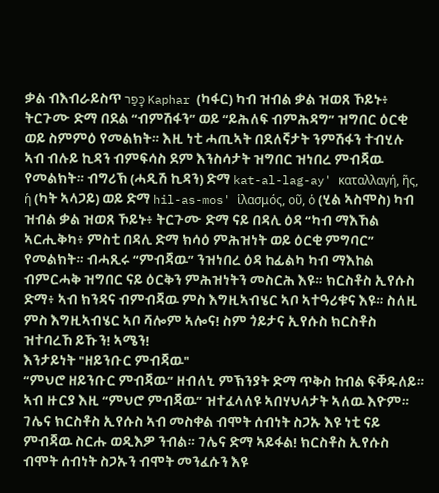ቃል ብእብራይስጥ כָּפַר Kaphar (ካፋር) ካብ ዝብል ቃል ዝወጸ ኾይኑ፥ ትርጉሙ ድማ በደል “ብምሽፋን” ወይ “ይሕለፍ ብምሕዳግ” ዝግበር ዕርቂ ወይ ስምምዕ የመልክት። እዚ ነቲ ሓጢኣት በደለኛታት ንምሽፋን ተብሂሉ ኣብ ብሉይ ኪዳን ብምፍሳስ ደም እንስሳታት ዝግበር ዝነበረ ምብጃዉ የመልክት። ብግሪኽ (ሓዲሽ ኪዳን) ድማ kat-al-lag-ay' καταλλαγή, ῆς, ἡ (ካት ኣላጋይ) ወይ ድማ hil-as-mos' ἱλασμός, οῦ, ὁ (ሂል ኣስሞስ) ካብ ዝብል ቃል ዝወጸ ኾይኑ፥ ትርጉሙ ድማ ናይ በዳሊ ዕዳ “ካብ ማእኸል ኣርሒቅካ፥ ምስቲ በዳሊ ድማ ክሳዕ ምሕዝነት ወይ ዕርቂ ምግባር” የመልክት። ብሓጺሩ “ምብጃዉ” ንዝነበረ ዕዳ ከፊልካ ካብ ማእከል ብምርሓቅ ዝግበር ናይ ዕርቅን ምሕዝነትን መስርሕ እዩ። ክርስቶስ ኢየሱስ ድማ፥ ኣብ ክንዳና ብምብጃዉ ምስ እግዚኣብሄር ኣቦ ኣተዓሪቁና እዩ። ስለዚ ምስ እግዚኣብሄር ኣቦ ሻሎም ኣሎና! ስም ጎይታና ኢየሱስ ክርስቶስ ዝተባረኸ ይኹን! ኣሜን!
እንታይነት "ዘይንቡር ምብጃዉ"
“ምህሮ ዘይንቡር ምብጃዉ” ዘብለኒ ምኽንያት ድማ ጥቅስ ከብል ፍቐዱለይ። ኣብ ዙርያ እዚ “ምህሮ ምብጃዉ” ዝተፈላለዩ ኣበሃህላታት ኣለዉ እዮም። ገሌና ክርስቶስ ኢየሱስ ኣብ መስቀል ብሞት ሰብነት ስጋኡ እዩ ነቲ ናይ ምብጃዉ ስርሑ ወዲእዎ ንብል። ገሌና ድማ ኣይፋል! ክርስቶስ ኢየሱስ ብሞት ሰብነት ስጋኡን ብሞት መንፈሱን እዩ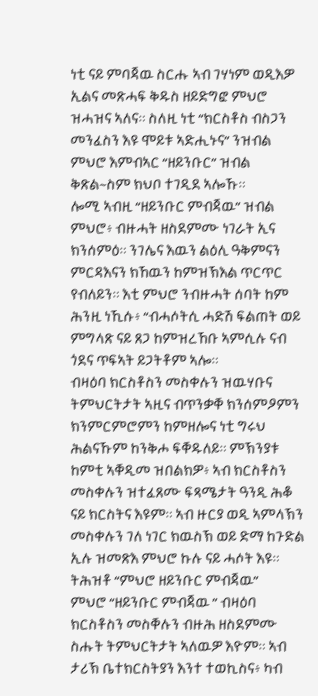ነቲ ናይ ምባጃዉ ስርሑ ኣብ ገሃነም ወዲእዎ ኢልና መጽሓፍ ቅዱስ ዘይድግፎ ምህሮ ዝሓዝና ኣለና። ስለዚ ነቲ “ክርስቶስ ብስጋን መንፈስን እዩ ሞይቱ ኣድሒኑና” ንዝብል ምህሮ እምብኣር “ዘይንቡር” ዝብል ቅጽል~ስም ክህቦ ተገዲደ ኣሎኹ።
ሎሚ ኣብዚ “ዘይንቡር ምብጃዉ” ዝብል ምህሮ፥ ብዙሓት ዘስደምሙ ነገራት ኢና ክንሰምዕ። ንገሌና እዉን ልዕሊ ዓቅምናን ምርዳእናን ክኸዉን ከምዝኽእል ጥርጥር የብለይን። እቲ ምህሮ ንብዙሓት ሰባት ከም ሕንዚ ነኺሱ፥ “ብሓሶትሲ ሓድሽ ፍልጠት ወይ ምግላጽ ናይ ጸጋ ከምዝረኸቡ ኣምሲሉ ናብ ጎደና ጥፍኣት ይጋትቶም ኣሎ።
ብዛዕባ ክርስቶስን መስቀሉን ዝዉሃቡና ትምህርትታት ኣዚና ብጥንቃቐ ክንሰምዖምን ክንምርምሮምን ከምዘሎና ነቲ ግሩህ ሕልናኹም ከንቅሖ ፍቐዱለይ። ምኽንያቱ ከምቲ ኣቐዲመ ዝበልክዎ፥ ኣብ ክርስቶስን መስቀሉን ዝተፈጸሙ ፍጻሜታት ዓንዲ ሕቆ ናይ ክርስትና እዩም። ኣብ ዙርያ ወዲ ኣምላኽን መስቀሉን ገለ ነገር ክዉስኽ ወይ ድማ ከጉድል ኢሉ ዝመጽእ ምህሮ ኩሉ ናይ ሓሶት እዩ።
ትሕዝቶ “ምህሮ ዘይንቡር ምብጃዉ”
ምህሮ “ዘይንቡር ምብጃዉ ” ብዛዕባ ክርስቶስን መስቐሉን ብዙሕ ዘስደምሙ ስሑት ትምህርትታት ኣለዉዎ እዮም። ኣብ ታሪኽ ቤተክርስትያን እንተ ተወኪስና፥ ካብ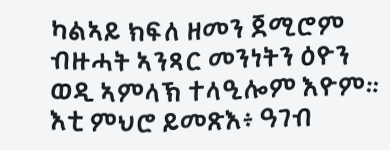ካልኣይ ክፍለ ዘመን ጀሚሮም ብዙሓት ኣንጻር መንነትን ዕዮን ወዲ ኣምላኽ ተላዒሎም እዮም። እቲ ምህሮ ይመጽእ፥ ዓገብ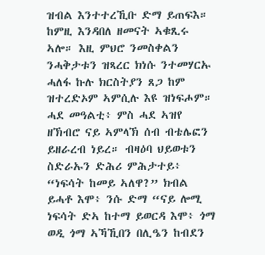ዝብል እንተተረኺቡ ድማ ይጠፍእ። ከምዚ እንዳበለ ዘመናት ኣቁጺሩ ኣሎ። እዚ ምህሮ ንመስቀልን ንሓቅታቱን ዝጻረር ክነሱ ንተመሃርኡ ሓለፋ ኩሉ ክርስትያን ጸጋ ከም ዝተረድኦም ኣምሲሉ እዩ ዝነፍሖም።
ሓደ መዓልቲ፥ ምስ ሓደ ኣዝየ ዘኽብሮ ናይ ኣምላኽ ሰብ ብቴሌፎን ይዘራረብ ነይረ። ብዛዕባ ህይወቱን ስድራኡን ድሕሪ ምሕታተይ፥ “ነፍሳት ከመይ ኣለዋ?” ክብል ይሓቶ እሞ፥ ንሱ ድማ “ናይ ሎሚ ነፍሳት ድኣ ከተማ ይወርዳ እሞ፥ ጎማ ወዲ ጎማ ኣኻኺበን በሊዔን ከብደን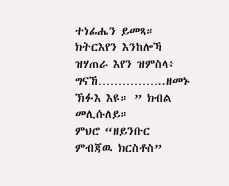ተነፊሔን ይመጻ። ክትርእየን እንከሎኻ ዝሃጠራ እየን ዝምስላ፥ ግናኸ……………..ዘመኑ ኽፉእ እዩ። ” ክብል መሊሱለይ።
ምህሮ “ዘይንቡር ምብጃዉ ክርስቶስ”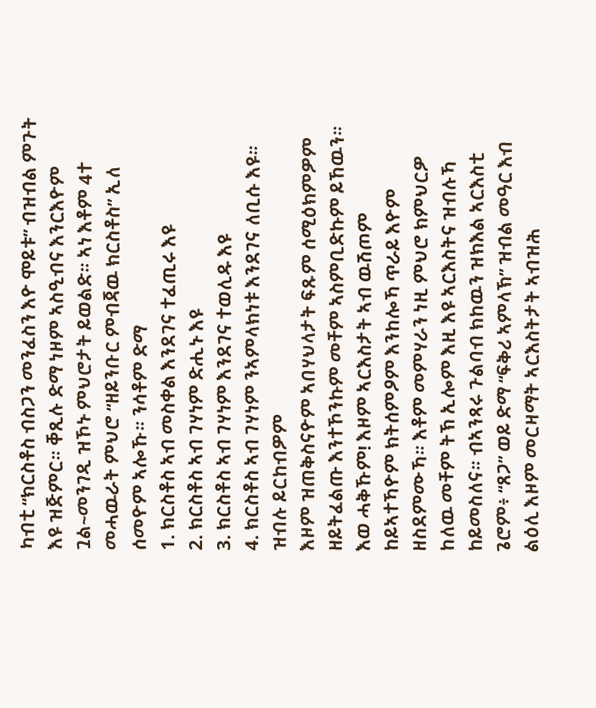ካብቲ “ክርስቶስ ብስጋን መንፈስን እዮ ሞይቱ” ብዝብል ምጉት እዩ ዝጅምር። ቐጺሉ ድማ ነዞም ኣስዒብና እንርእዮም ጓል~መንገዲ ዝኾኑ ምህሮታት ይወልድ። ኣነ እቶም 4ተ መሓዉራት ምህሮ “ዘይንቡር ምብጃዉ ክርስቶስ” ኢለ ሰመዮም ኣሎኹ። ንሳቶም ድማ
1. ክርስቶስ ኣብ መስቀል እንደገና ተፈጢሩ እዩ
2. ክርስቶስ ኣብ ገሃነም ድሒኑ እዩ
3. ክርስቶስ ኣብ ገሃነም እንደገና ተወሊዱ እዩ
4. ክርስቶስ ኣብ ገሃነም ንኣምላክነቱ እንደገና ለቢሱ እዩ። ዝብሉ ይርከብዎም
እዞም ዝጠቅስናዮም ኣበሃህላታት ፍጹም ሰሚዕክምዎም ዘይትፈልጡ እንተኾንኩም መቸም ኣስምቢድኩም ይኸዉን። እወ ሓቅኹም! እዞም ኣርእስታት ኣብ ዉሽጦም ከይኣተኻዮም ክትሰምዖም እንከሎኻ ጥራይ እዮም ዘስደምሙኻ። እቶም መምሃራን ነዚ ምህሮ ክምህርዎ ከለዉ መቸም ትኽ ኢሎም እዚ እዩ ኣርእስትና ዝብሉኻ ከይመስለና። ብኣንጻሩ ጉልባብ ክከዉን ዝክእል ኣርእስቲ ጌሮም፥ “ጸጋ” ወይ ድማ “ፍቅሪ ኣምላኽ” ዝብል መዓር እብ ልዕሊ እዞም መርዛማት ኣርእስትታት ኣብዝሕ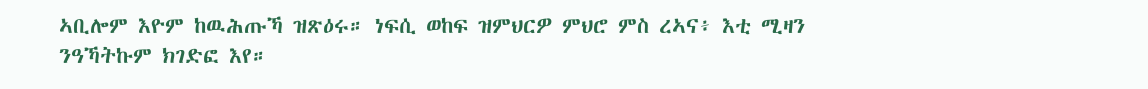ኣቢሎም እዮም ከዉሕጡኻ ዝጽዕሩ። ነፍሲ ወከፍ ዝምህርዎ ምህሮ ምስ ረኣና፥ እቲ ሚዛን ንዓኻትኩም ክገድፎ እየ።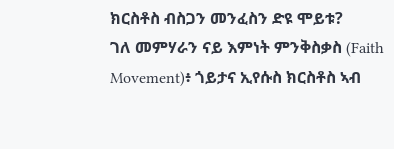ክርስቶስ ብስጋን መንፈስን ድዩ ሞይቱ?
ገለ መምሃራን ናይ እምነት ምንቅስቃስ (Faith Movement)፥ ጎይታና ኢየሱስ ክርስቶስ ኣብ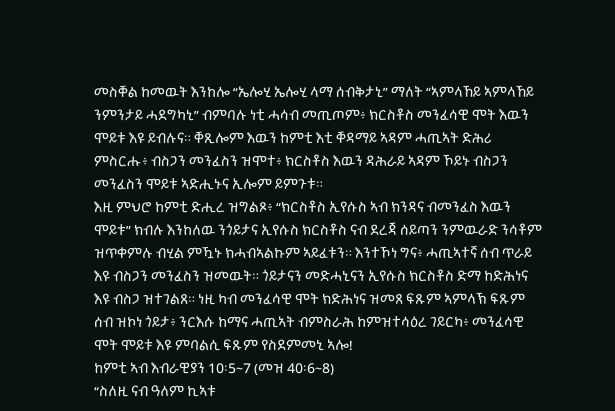መስቐል ከመዉት እንከሎ “ኤሎሂ ኤሎሂ ላማ ሰብቅታኒ” ማለት “ኣምላኸይ ኣምላኸይ ንምንታይ ሓደግካኒ” ብምባሉ ነቲ ሓሳብ መጢጦም፥ ክርስቶስ መንፈሳዊ ሞት እዉን ሞይቱ እዩ ይብሉና። ቐጺሎም እዉን ከምቲ እቲ ቐዳማይ ኣዳም ሓጢኣት ድሕሪ ምስርሑ፥ ብስጋን መንፈስን ዝሞተ፥ ክርስቶስ እዉን ዳሕራይ ኣዳም ኾይኑ ብስጋን መንፈስን ሞይቱ ኣድሒኑና ኢሎም ይምጉቱ።
እዚ ምህሮ ከምቲ ድሒረ ዝግልጾ፥ “ክርስቶስ ኢየሱስ ኣብ ክንዳና ብመንፈስ እዉን ሞይቱ” ክብሉ እንከለዉ ንጎይታና ኢየሱስ ክርስቶስ ናብ ደረጃ ሰይጣን ንምዉራድ ንሳቶም ዝጥቀምሉ ብሂል ምዃኑ ክሓብኣልኩም ኣይፈቱን። እንተኾነ ግና፥ ሓጢኣተኛ ሰብ ጥራይ እዩ ብስጋን መንፈስን ዝመዉት። ጎይታናን መድሓኒናን ኢየሱስ ክርስቶስ ድማ ከድሕነና እዩ ብስጋ ዝተገልጸ። ነዚ ካብ መንፈሳዊ ሞት ክድሕነና ዝመጸ ፍጹም ኣምላኽ ፍጹም ሰብ ዝኮነ ጎይታ፥ ንርእሱ ከማና ሓጢኣት ብምስራሕ ከምዝተሳዕረ ገይርካ፥ መንፈሳዊ ሞት ሞይቱ እዩ ምባልሲ ፍጹም የስደምመኒ ኣሎ!
ከምቲ ኣብ እብራዊያን 10፡5~7 (መዝ 40፡6~8)
“ስለዚ ናብ ዓለም ኪኣቱ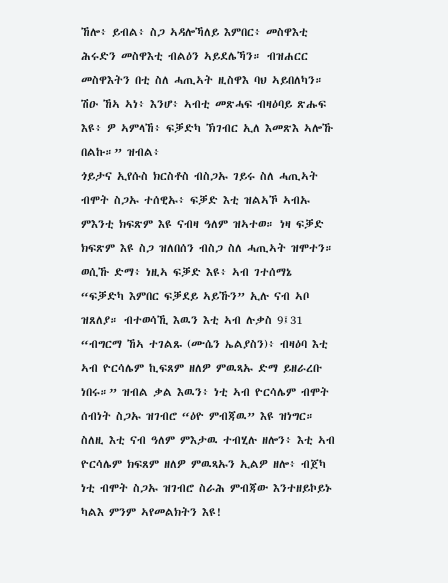ኸሎ፥ ይብል፥ ስጋ ኣዳሎኻለይ እምበር፥ መስዋእቲ ሕሩድን መስዋእቲ ብልዕን ኣይደሌኻን። ብዝሐርር መስዋእትን በቲ ስለ ሓጢኣት ዚስዋእ ባህ ኣይበለካን። ሽዑ ኸኣ ኣነ፥ እንሆ፥ ኣብቲ መጽሓፍ ብዛዕባይ ጽሑፍ እዩ፥ ዎ ኣምላኸ፥ ፍቓድካ ኽገብር ኢለ እመጽእ ኣሎኹ በልኩ።” ዝብል፥
ጎይታና ኢየሱስ ክርስቶስ ብስጋኡ ገይሩ ስለ ሓጢኣት ብሞት ስጋኡ ተሰዊኡ፥ ፍቓድ እቲ ዝልኣኾ ኣብኡ ምእንቲ ክፍጽም እዩ ናብዛ ዓለም ዝኣተወ። ነዛ ፍቓድ ክፍጽም እዩ ስጋ ዝለበሰን ብስጋ ስለ ሓጢኣት ዝሞተን። ወሲኹ ድማ፥ ነዚኣ ፍቓድ እዩ፥ ኣብ ገተሰማኔ “ፍቓድካ እምበር ፍቓደይ ኣይኹን” ኢሉ ናብ ኣቦ ዝጸለያ። ብተወሳኺ እዉን እቲ ኣብ ሉቃስ 9፤31 “ብግርማ ኸኣ ተገልጹ (ሙሴን ኤልያስን)፥ ብዛዕባ እቲ ኣብ ዮርሳሌም ኪፍጸም ዘለዎ ምዉጻኡ ድማ ይዘራረቡ ነበሩ።” ዝብል ቃል እዉን፥ ነቲ ኣብ ዮርሳሌም ብሞት ሰብነት ስጋኡ ዝገብሮ “ዕዮ ምብጃዉ” እዩ ዝነግር። ስለዚ እቲ ናብ ዓለም ምእታዉ ተብሂሉ ዘሎን፥ እቲ ኣብ ዮርሳሌም ክፍጸም ዘለዎ ምዉጻኡን ኢልዎ ዘሎ፥ ብጀካ ነቲ ብሞት ስጋኡ ዝገብሮ ስራሕ ምብጃው እንተዘይኮይኑ ካልእ ምንም ኣየመልክትን እዩ!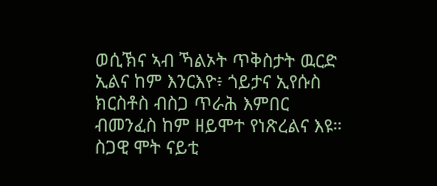ወሲኽና ኣብ ኻልኦት ጥቅስታት ዉርድ ኢልና ከም እንርእዮ፥ ጎይታና ኢየሱስ ክርስቶስ ብስጋ ጥራሕ እምበር ብመንፈስ ከም ዘይሞተ የነጽረልና እዩ። ስጋዊ ሞት ናይቲ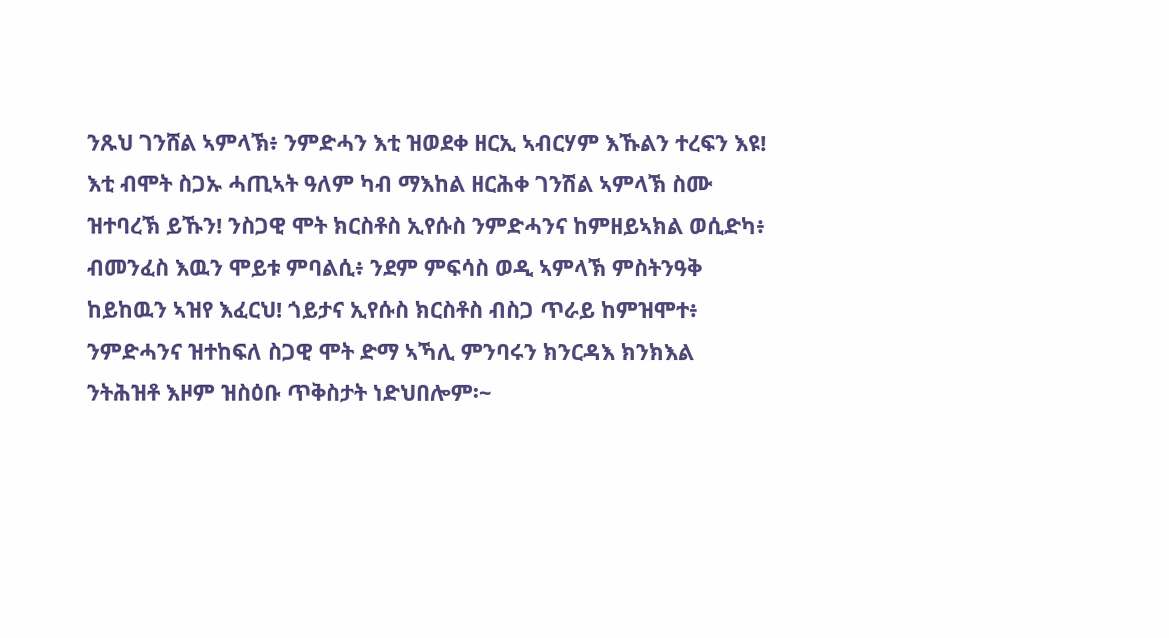ንጹህ ገንሸል ኣምላኽ፥ ንምድሓን እቲ ዝወደቀ ዘርኢ ኣብርሃም እኹልን ተረፍን እዩ! እቲ ብሞት ስጋኡ ሓጢኣት ዓለም ካብ ማእከል ዘርሕቀ ገንሽል ኣምላኽ ስሙ ዝተባረኽ ይኹን! ንስጋዊ ሞት ክርስቶስ ኢየሱስ ንምድሓንና ከምዘይኣክል ወሲድካ፥ ብመንፈስ እዉን ሞይቱ ምባልሲ፥ ንደም ምፍሳስ ወዲ ኣምላኽ ምስትንዓቅ ከይከዉን ኣዝየ እፈርህ! ጎይታና ኢየሱስ ክርስቶስ ብስጋ ጥራይ ከምዝሞተ፥ ንምድሓንና ዝተከፍለ ስጋዊ ሞት ድማ ኣኻሊ ምንባሩን ክንርዳእ ክንክእል ንትሕዝቶ እዞም ዝስዕቡ ጥቅስታት ነድህበሎም፡~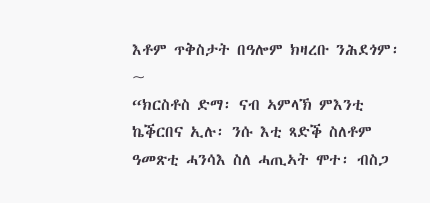እቶም ጥቅስታት በዓሎም ክዛረቡ ንሕደጎም፡~
“ክርስቶስ ድማ፡ ናብ ኣምላኽ ምእንቲ ኬቕርበና ኢሉ፡ ንሱ እቲ ጻድቕ ስለቶም ዓመጽቲ ሓንሳእ ስለ ሓጢኣት ሞተ፡ ብስጋ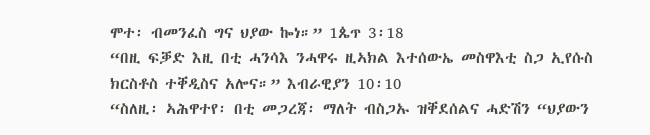ሞተ፡ ብመንፈስ ግና ህያው ኰነ።” 1ጴጥ 3፡18
“በዚ ፍቓድ እዚ በቲ ሓንሳእ ንሓዋሩ ዚኣክል እተሰውኤ መስዋእቲ ስጋ ኢየሱስ ክርስቶስ ተቐዲስና አሎና።” እብራዊያን 10፡10
“ስለዚ፡ ኣሕዋተየ፡ በቲ መጋረጃ፡ ማለት ብስጋኡ ዝቐደሰልና ሓድሽን “ህያውን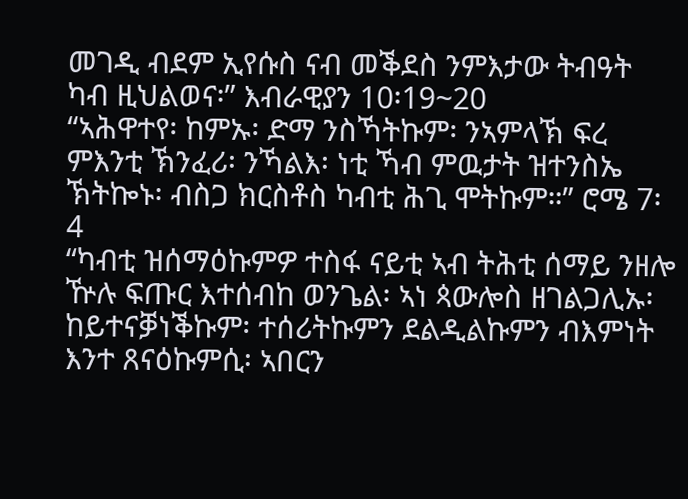መገዲ ብደም ኢየሱስ ናብ መቕደስ ንምእታው ትብዓት ካብ ዚህልወና፡” እብራዊያን 10፡19~20
“ኣሕዋተየ፡ ከምኡ፡ ድማ ንስኻትኩም፡ ንኣምላኽ ፍረ ምእንቲ ኽንፈሪ፡ ንኻልእ፡ ነቲ ኻብ ምዉታት ዝተንስኤ ኽትኰኑ፡ ብስጋ ክርስቶስ ካብቲ ሕጊ ሞትኩም።” ሮሜ 7፡4
“ካብቲ ዝሰማዕኩምዎ ተስፋ ናይቲ ኣብ ትሕቲ ሰማይ ንዘሎ ዅሉ ፍጡር እተሰብከ ወንጌል፡ ኣነ ጳውሎስ ዘገልጋሊኡ፡ ከይተናቓነቕኩም፡ ተሰሪትኩምን ደልዲልኩምን ብእምነት እንተ ጸናዕኩምሲ፡ ኣበርን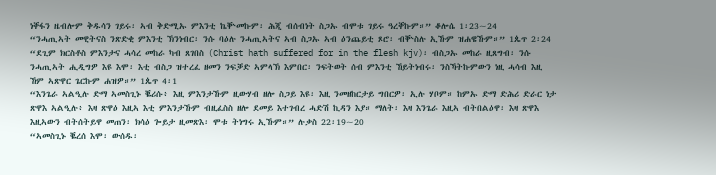ነቐፋን ዜብሎም ቅዱሳን ገይሩ፡ ኣብ ቅድሚኡ ምእንቲ ኬቝመኩም፡ ሕጂ ብሰብነት ስጋኡ ብሞቱ ገይሩ ዓረቐኩም።” ቆሎሴ 1፡23~24
“ንሓጢኣት መዊትናስ ንጽድቂ ምእንቲ ኽንነብር፡ ንሱ ባዕሉ ንሓጢኣትና ኣብ ስጋኡ ኣብ ዕንጨይቲ ጾሮ፡ ብቝስሉ ኢኹም ዝሐዌኹም።” 1ጴጥ 2፡24
“ደጊም ክርስቶስ ምእንታና ሓሳረ መከራ ካብ ጸገበስ (Christ hath suffered for in the flesh kjv)፡ ብስጋኡ መከራ ዚጸግብ፡ ንሱ ንሓጢኣት ሒዲግዎ እዩ እሞ፡ እቲ ብስጋ ዝተረፈ ዘመን ንፍቓድ ኣምላኽ እምበር፡ ንፍትወት ሰብ ምእንቲ ኸይትነብሩ፡ ንስኻትኩምውን ነዚ ሓሳብ እዚ ኸም ኣጽዋር ጌርኩም ሐዝዎ።” 1ጴጥ 4፡1
“እንጌራ ኣልዒሉ ድማ ኣመስጊኑ ቘሪሱ፥ እዚ ምእንታኹም ዚውሃብ ዘሎ ስጋይ እዩ፡ እዚ ንመዘከርታይ ግበርዎ፡ ኢሉ ሃቦም። ከምኡ ድማ ድሕሪ ድራር ነታ ጽዋእ ኣልዒሉ፥ እዛ ጽዋዕ እዚኣ እቲ ምእንታኹም ብዚፈስስ ዘሎ ደመይ እተገብረ ሓድሽ ኪዳን እያ። ማለት፡ እዛ እንጌራ እዚኣ ብትበልዕዋ፡ እዛ ጽዋእ እዚኣውን ብትሰትይዋ መጠን፡ ክሳዕ ጐይታ ዚመጽእ፡ ሞቱ ትነግሩ ኢኹም።” ሉቃስ 22፡19~20
“ኣመስጊኑ ቘረሰ እሞ፡ ውሰዱ፡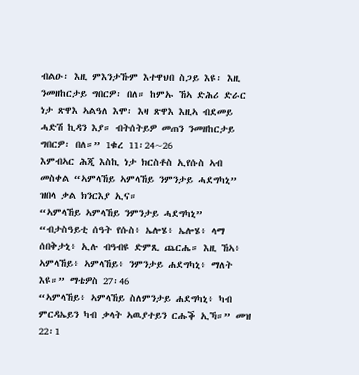ብልዑ፡ እዚ ምእንታኹም እተዋህበ ስጋይ እዩ፡ እዚ ንመዘከርታይ ግበርዎ፡ በለ። ከምኡ ኸኣ ድሕሪ ድራር ነታ ጽዋእ ኣልዓለ እሞ፡ እዛ ጽዋእ እዚኣ ብደመይ ሓድሽ ኪዳን እያ። ብትሰትይዎ መጠን ንመዘከርታይ ግበርዎ፡ በለ።” 1ቁረ 11፡24~26
እምብኣር ሕጂ እስኪ ነታ ክርስቶስ ኢየሱስ ኣብ መስቀል “ኣምላኸይ ኣምላኸይ ንምንታይ ሓደግካኒ” ዝበላ ቃል ክንርእያ ኢና።
“ኣምላኸይ ኣምላኸይ ንምንታይ ሓደግካኒ”
“ብታስዓይቲ ሰዓት የሱስ፥ ኤሎሄ፥ ኤሎሄ፥ ላማ ሰበቅታኒ፥ ኢሉ ብዓብዩ ድምጺ ጨርሔ። እዚ ኸኣ፥ ኣምላኸይ፥ ኣምላኸይ፥ ንምንታይ ሐደግካኒ፥ ማለት እዩ።” ማቴዎስ 27፡46
“ኣምላኸይ፥ ኣምላኸይ ስለምንታይ ሐደግካኒ፥ ካብ ምርዳኤይን ካብ ቃላት ኣዉያተይን ርሑቕ ኢኻ።” መዝ 22፡1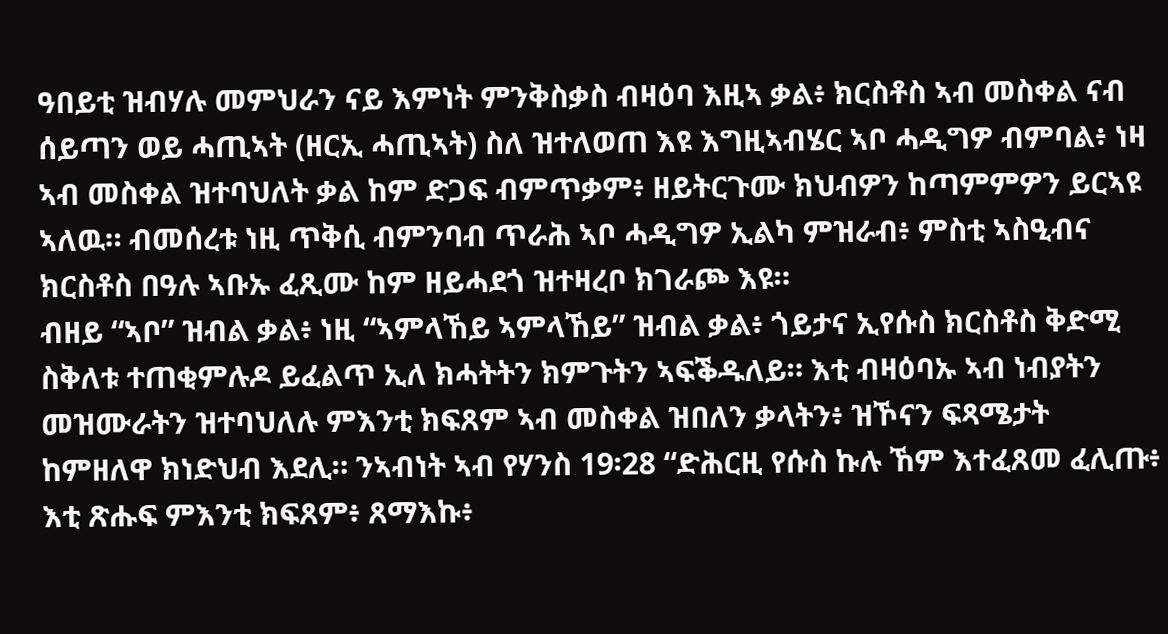ዓበይቲ ዝብሃሉ መምህራን ናይ እምነት ምንቅስቃስ ብዛዕባ እዚኣ ቃል፥ ክርስቶስ ኣብ መስቀል ናብ ሰይጣን ወይ ሓጢኣት (ዘርኢ ሓጢኣት) ስለ ዝተለወጠ እዩ እግዚኣብሄር ኣቦ ሓዲግዎ ብምባል፥ ነዛ ኣብ መስቀል ዝተባህለት ቃል ከም ድጋፍ ብምጥቃም፥ ዘይትርጉሙ ክህብዎን ከጣምምዎን ይርኣዩ ኣለዉ። ብመሰረቱ ነዚ ጥቅሲ ብምንባብ ጥራሕ ኣቦ ሓዲግዎ ኢልካ ምዝራብ፥ ምስቲ ኣስዒብና ክርስቶስ በዓሉ ኣቡኡ ፈጺሙ ከም ዘይሓደጎ ዝተዛረቦ ክገራጮ እዩ።
ብዘይ “ኣቦ” ዝብል ቃል፥ ነዚ “ኣምላኸይ ኣምላኸይ” ዝብል ቃል፥ ጎይታና ኢየሱስ ክርስቶስ ቅድሚ ስቅለቱ ተጠቂምሉዶ ይፈልጥ ኢለ ክሓትትን ክምጉትን ኣፍቕዱለይ። እቲ ብዛዕባኡ ኣብ ነብያትን መዝሙራትን ዝተባህለሉ ምእንቲ ክፍጸም ኣብ መስቀል ዝበለን ቃላትን፥ ዝኾናን ፍጻሜታት ከምዘለዋ ክነድህብ እደሊ። ንኣብነት ኣብ የሃንስ 19፡28 “ድሕርዚ የሱስ ኩሉ ኸም እተፈጸመ ፈሊጡ፥ እቲ ጽሑፍ ምእንቲ ክፍጸም፥ ጸማእኩ፥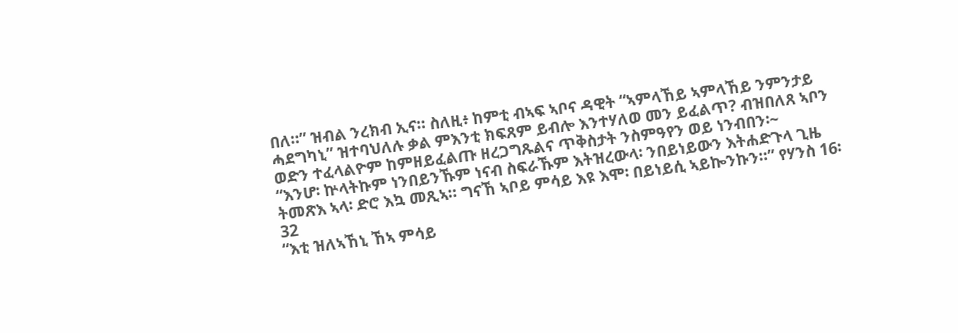በለ።” ዝብል ንረክብ ኢና። ስለዚ፥ ከምቲ ብኣፍ ኣቦና ዳዊት “ኣምላኸይ ኣምላኸይ ንምንታይ ሓደግካኒ” ዝተባህለሉ ቃል ምእንቲ ክፍጸም ይብሎ እንተሃለወ መን ይፈልጥ? ብዝበለጸ ኣቦን ወድን ተፈላልዮም ከምዘይፈልጡ ዘረጋግጹልና ጥቅስታት ንስምዓየን ወይ ነንብበን፡~
“እንሆ፡ ኵላትኩም ነንበይንኹም ነናብ ስፍራኹም እትዝረውላ፡ ንበይነይውን እትሐድጉላ ጊዜ ትመጽእ ኣላ፡ ድሮ እኳ መጺኣ። ግናኸ ኣቦይ ምሳይ እዩ እሞ፡ በይነይሲ ኣይኰንኩን።” የሃንስ 16፡32
“እቲ ዝለኣኸኒ ኸኣ ምሳይ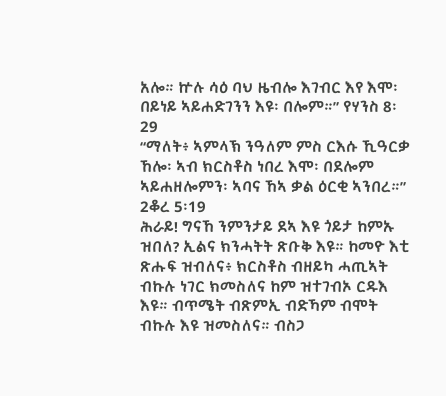አሎ። ኵሉ ሳዕ ባህ ዜብሎ እገብር እየ እሞ፡ በይነይ ኣይሐድገንን እዩ፡ በሎም።” የሃንስ 8፡29
“ማለት፥ ኣምላኽ ንዓለም ምስ ርእሱ ኺዓርቃ ኸሎ፡ ኣብ ክርስቶስ ነበረ እሞ፡ በደሎም ኣይሐዘሎምን፡ ኣባና ኸኣ ቃል ዕርቂ ኣንበረ።” 2ቆረ 5፡19
ሕራይ! ግናኸ ንምንታይ ደኣ እዩ ጎይታ ከምኡ ዝበለ? ኢልና ክንሓትት ጽቡቅ እዩ። ከመዮ እቲ ጽሑፍ ዝብለና፥ ክርስቶስ ብዘይካ ሓጢኣት ብኩሉ ነገር ክመስለና ከም ዝተገብኦ ርዱእ እዩ። ብጥሜት ብጽምኢ ብድኻም ብሞት ብኩሉ እዩ ዝመስለና። ብስጋ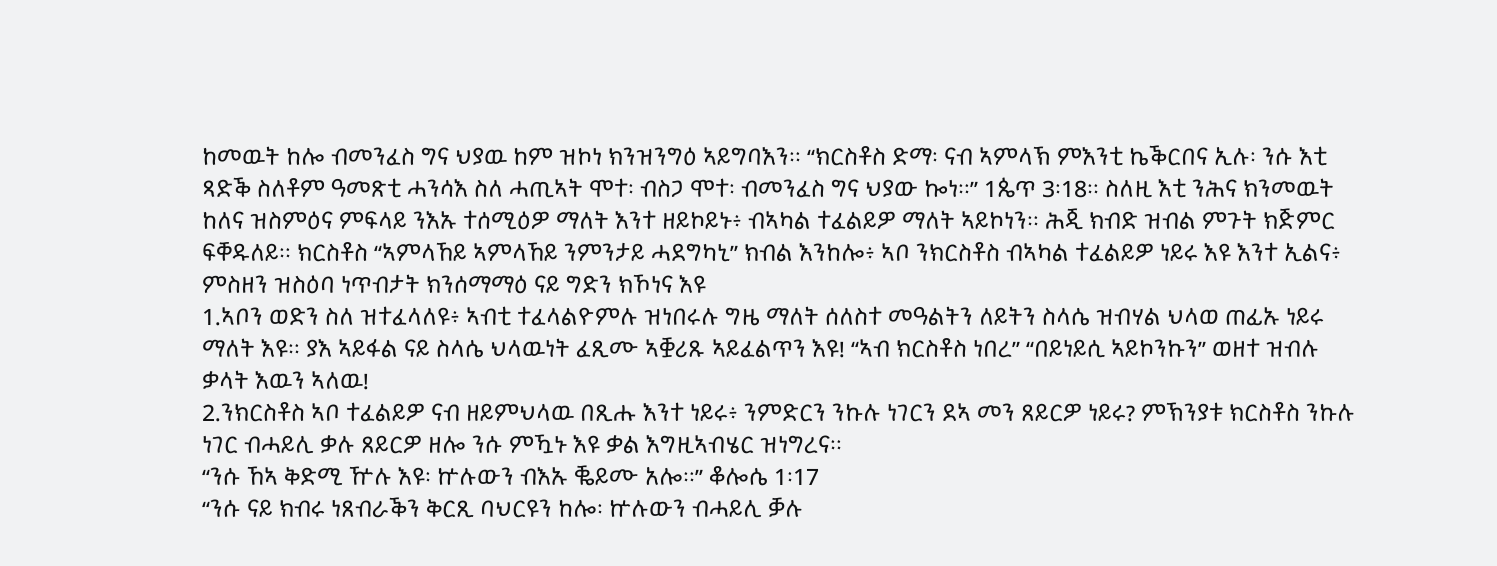ከመዉት ከሎ ብመንፈስ ግና ህያዉ ከም ዝኮነ ክንዝንግዕ ኣይግባእን። “ክርስቶስ ድማ፡ ናብ ኣምላኽ ምእንቲ ኬቕርበና ኢሉ፡ ንሱ እቲ ጻድቕ ስለቶም ዓመጽቲ ሓንሳእ ስለ ሓጢኣት ሞተ፡ ብስጋ ሞተ፡ ብመንፈስ ግና ህያው ኰነ።” 1ጴጥ 3፡18። ስለዚ እቲ ንሕና ክንመዉት ከለና ዝስምዕና ምፍላይ ንእኡ ተሰሚዕዎ ማለት እንተ ዘይኮይኑ፥ ብኣካል ተፈልይዎ ማለት ኣይኮነን። ሕጂ ክብድ ዝብል ምጉት ክጅምር ፍቐዱለይ። ክርስቶስ “ኣምላኸይ ኣምላኸይ ንምንታይ ሓደግካኒ” ክብል እንከሎ፥ ኣቦ ንክርስቶስ ብኣካል ተፈልይዎ ነይሩ እዩ እንተ ኢልና፥ ምስዘን ዝስዕባ ነጥብታት ክንሰማማዕ ናይ ግድን ክኾነና እዩ
1.ኣቦን ወድን ስለ ዝተፈላለዩ፥ ኣብቲ ተፈላልዮምሉ ዝነበሩሉ ግዜ ማለት ሰለስተ መዓልትን ለይትን ስላሴ ዝብሃል ህላወ ጠፊኡ ነይሩ ማለት እዩ። ያእ ኣይፋል ናይ ስላሴ ህላዉነት ፈጺሙ ኣቛሪጹ ኣይፈልጥን እዩ! “ኣብ ክርስቶስ ነበረ” “በይነይሲ ኣይኮንኩን” ወዘተ ዝብሉ ቃላት እዉን ኣለዉ!
2.ንክርስቶስ ኣቦ ተፈልይዎ ናብ ዘይምህላዉ በጺሑ እንተ ነይሩ፥ ንምድርን ንኩሉ ነገርን ደኣ መን ጸይርዎ ነይሩ? ምኽንያቱ ክርስቶስ ንኩሉ ነገር ብሓይሊ ቃሉ ጸይርዎ ዘሎ ንሱ ምዃኑ እዩ ቃል እግዚኣብሄር ዝነግረና።
“ንሱ ኸኣ ቅድሚ ዅሉ እዩ፡ ኵሉውን ብእኡ ቘይሙ አሎ።” ቆሎሴ 1፡17
“ንሱ ናይ ክብሩ ነጸብራቕን ቅርጺ ባህርዩን ከሎ፡ ኵሉውን ብሓይሊ ቓሉ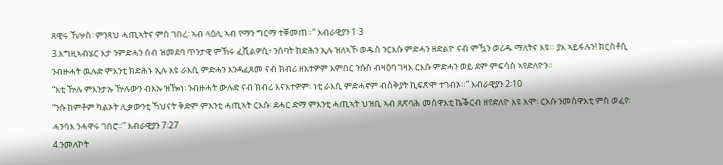ጸዊሩ ኸሎስ፡ ምንጻህ ሓጢኣትና ምስ ገበረ፡ ኣብ ላዕሊ ኣብ የማን ግርማ ተቐመጠ።” እብራዊያን 1፡3
3.እግዚኣብሄር እታ ንምድሓን ሰብ ዝመደባ ጥንታዊ ምኽሩ ፈሺልዎሲ፥ ንሰባት ከድሕን ኢሉ ዝለኣኾ ወዱስ ንርእሱ ምድሓን ዘድልዮ ናብ ምዃን ወሪዱ ማለትና እዩ። ያእ ኣይፋሉን! ክርስቶሲ ንብዙሓት ዉሉድ ምእንቲ ክድሕኑ ኢሉ እዩ ራእሲ ምድሓን እንዳፈጸመ ናብ ክብሪ ዘእተዎም እምበር ንሱስ ብዛዕባ ገዛእ ርእሱ ምድሓን ወይ ደም ምፍሳስ ኣየድለዮን።
“እቲ ዅሉ ምእንታኡ ዅሉውን ብእኡ ዝዀነ፡ ንብዙሓት ውሉድ ናብ ክብሪ እናእተዎም፡ ነቲ ራእሲ ምድሓኖም ብስቅያት ኪፍጽሞ ተገብኦ።” እብራዊያን 2፡10
“ንሱ ከምቶም ካልኦት ሊቃውንቲ ኻህናት ቅድም ምእንቲ ሓጢኣት ርእሱ፡ ደሓር ድማ ምእንቲ ሓጢኣት ህዝቢ ኣብ ጸጽባሕ መስዋእቲ ኬቕርብ ዘየድለዮ እዩ እሞ፡ ርእሱ ንመስዋእቲ ምስ ወፈየ፡ ሓንሳእ ንሓዋሩ ገበሮ።” እብራዊያን 7፡27
4.ንመለኮት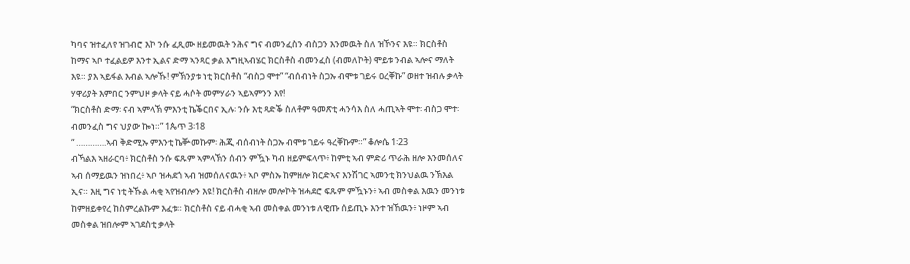ካባና ዝተፈለየ ዝገብሮ እኮ ንሱ ፈጺሙ ዘይመዉት ንሕና ግና ብመንፈስን ብስጋን እንመዉት ስለ ዝኾንና እዩ። ክርስቶስ ከማና ኣቦ ተፈልይዎ እንተ ኢልና ድማ ኣንጻር ቃል እግዚኣብሄር ክርስቶስ ብመንፈስ (ብመለኮት) ሞይቱ ንብል ኣሎና ማለት እዩ። ያእ ኣይፋል እብል ኣሎኹ! ምኽንያቱ ነቲ ክርስቶስ “ብስጋ ሞተ” “ብሰብነት ስጋኡ ብሞቱ ገይሩ ዐረቐኩ” ወዘተ ዝብሉ ቃላት ሃዋሪያት እምበር ንምህዞ ቃላት ናይ ሓሶት መምሃራን ኣይኣምንን እየ!
“ክርስቶስ ድማ፡ ናብ ኣምላኽ ምእንቲ ኬቕርበና ኢሉ፡ ንሱ እቲ ጻድቕ ስለቶም ዓመጽቲ ሓንሳእ ስለ ሓጢኣት ሞተ፡ ብስጋ ሞተ፡ ብመንፈስ ግና ህያው ኰነ።” 1ጴጥ 3፡18
“ ………….ኣብ ቅድሚኡ ምእንቲ ኬቝመኩም፡ ሕጂ ብሰብነት ስጋኡ ብሞቱ ገይሩ ዓረቐኩም።” ቆሎሴ 1፡23
ብኻልእ ኣዘራርባ፥ ክርስቶስ ንሱ ፍጹም ኣምላኽን ሰብን ምዃኑ ካብ ዘይምፍላጥ፥ ከምቲ ኣብ ምድሪ ጥራሕ ዘሎ እንመሰለና ኣብ ሰማይዉን ዝነበረ፥ ኣቦ ዝሓደጎ ኣብ ዝመሰለናዉን፥ ኣቦ ምስኡ ከምዘሎ ክርድኣና እንሽገር ኣመንቲ ክንህልዉ ንኽእል ኢና። እዚ ግና ነቲ ትኹል ሓቂ ኣየዝብሎን እዩ! ክርስቶስ ብዘሎ መሎኮት ዝሓደሮ ፍጹም ምዃኑን፥ ኣብ መስቀል እዉን መንነቱ ከምዘይቀየረ ከስምረልኩም እፈቱ። ክርስቶስ ናይ ብሓቂ ኣብ መስቀል መንነቱ ለዊጡ ሰይጢኑ እንተ ዝኸዉን፥ ነዞም ኣብ መስቀል ዝበሎም ኣገደስቲ ቃላት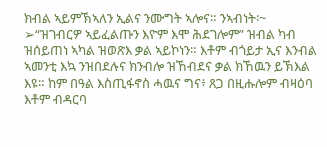ክብል ኣይምኽኣለን ኢልና ንሙግት ኣሎና። ንኣብነት፡~
➢“ዝገብርዎ ኣይፈልጡን እዮም እሞ ሕደገሎም” ዝብል ካብ ዝሰይጠነ ኣካል ዝወጽእ ቃል ኣይኮነን። እቶም ብጎይታ ኢና እንብል ኣመንቲ እኳ ንዝበደሉና ክንብሎ ዝኸብደና ቃል ክኸዉን ይኽእል እዩ። ከም በዓል እስጢፋኖስ ሓዉና ግና፥ ጸጋ በዚሑሎም ብዛዕባ እቶም ብዳርባ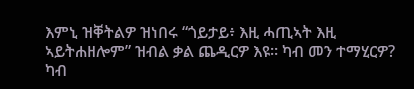እምኒ ዝቐትልዎ ዝነበሩ “ጎይታይ፥ እዚ ሓጢኣት እዚ ኣይትሐዘሎም” ዝብል ቃል ጨዲርዎ እዩ። ካብ መን ተማሂርዎ? ካብ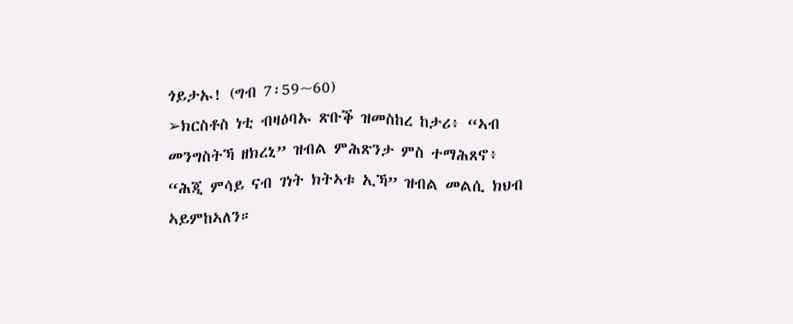ጎይታኡ! (ግብ 7፡59~60)
➢ክርስቶስ ነቲ ብዛዕባኡ ጽቡቕ ዝመስከረ ከታሪ፥ “ኣብ መንግስትኻ ዘክረኒ” ዝብል ምሕጽንታ ምስ ተማሕጸኖ፥ “ሕጂ ምሳይ ናብ ገነት ክትኣቱ ኢኻ” ዝብል መልሲ ክህብ ኣይምከኣለን።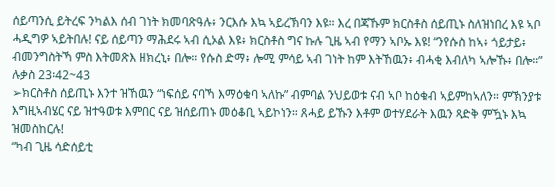ሰይጣንሲ ይትረፍ ንካልእ ሰብ ገነት ክመባጽዓሉ፥ ንርእሱ እኳ ኣይረኽባን እዩ። እረ በጃኹም ክርስቶስ ሰይጢኑ ስለዝነበረ እዩ ኣቦ ሓዲግዎ ኣይትበሉ! ናይ ሰይጣን ማሕደሩ ኣብ ሲኦል እዩ፥ ክርስቶስ ግና ኩሉ ጊዜ ኣብ የማን ኣቦኡ እዩ! “ንየሱስ ከኣ፥ ጎይታይ፥ ብመንግስትኻ ምስ እትመጽእ ዘክረኒ፥ በሎ። የሱስ ድማ፥ ሎሚ ምሳይ ኣብ ገነት ከም እትኸዉን፥ ብሓቂ እብለካ ኣሎኹ፥ በሎ።” ሉቃስ 23፡42~43
➢ክርስቶስ ሰይጢኑ እንተ ዝኸዉን “ነፍሰይ ናባኻ እማዕቁባ ኣለኩ” ብምባል ንህይወቱ ናብ ኣቦ ከዕቁብ ኣይምከኣለን። ምኽንያቱ እግዚኣብሄር ናይ ዝተዓወቱ እምበር ናይ ዝሰይጠኑ መዕቆቢ ኣይኮነን። ጸሓይ ይኹን እቶም ወተሃደራት እዉን ጻድቅ ምዃኑ እኳ ዝመስከርሉ!
“ካብ ጊዜ ሳድሰይቲ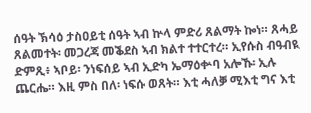ሰዓት ኽሳዕ ታስዐይቲ ሰዓት ኣብ ኵላ ምድሪ ጸልማት ኰነ። ጸሓይ ጸልመተት፡ መጋረጃ መቕደስ ኣብ ክልተ ተተርተረ። ኢየሱስ ብዓብዪ ድምጺ፥ ኣቦይ፡ ንነፍሰይ ኣብ ኢድካ ኤማዕቍባ አሎኹ፡ ኢሉ ጨርሔ። እዚ ምስ በለ፡ ነፍሱ ወጸት። እቲ ሓለቓ ሚእቲ ግና እቲ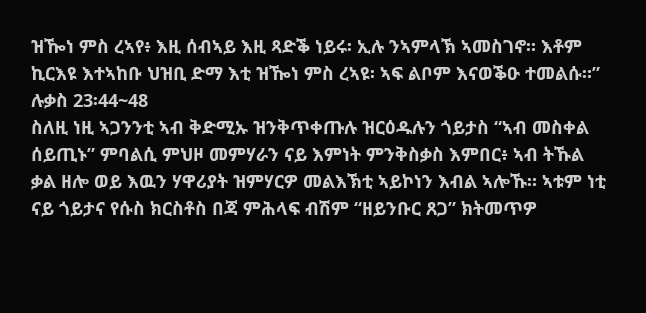ዝዀነ ምስ ረኣየ፥ እዚ ሰብኣይ እዚ ጻድቕ ነይሩ፡ ኢሉ ንኣምላኽ ኣመስገኖ። እቶም ኪርእዩ እተኣከቡ ህዝቢ ድማ እቲ ዝዀነ ምስ ረኣዩ፡ ኣፍ ልቦም እናወቕዑ ተመልሱ።” ሉቃስ 23፡44~48
ስለዚ ነዚ ኣጋንንቲ ኣብ ቅድሚኡ ዝንቅጥቀጡሉ ዝርዕዱሉን ጎይታስ “ኣብ መስቀል ሰይጢኑ” ምባልሲ ምህዞ መምሃራን ናይ እምነት ምንቅስቃስ እምበር፥ ኣብ ትኹል ቃል ዘሎ ወይ እዉን ሃዋሪያት ዝምሃርዎ መልእኽቲ ኣይኮነን እብል ኣሎኹ። ኣቱም ነቲ ናይ ጎይታና የሱስ ክርስቶስ በጃ ምሕላፍ ብሽም “ዘይንቡር ጸጋ” ክትመጥዎ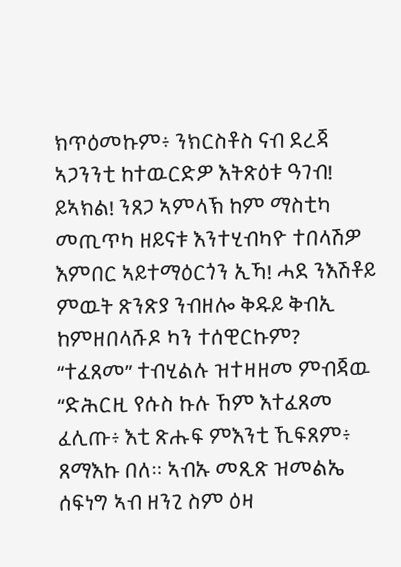ክጥዕመኩም፥ ንክርስቶስ ናብ ደረጃ ኣጋንንቲ ከተዉርድዎ እትጽዕቱ ዓገብ! ይኣክል! ንጸጋ ኣምላኽ ከም ማስቲካ መጢጥካ ዘይናቱ እንተሂብካዮ ተበላሽዎ እምበር ኣይተማዕርጎን ኢኻ! ሓደ ንእሽቶይ ምዉት ጽንጽያ ንብዘሎ ቅዱይ ቅብኢ ከምዘበላሹዶ ካን ተሰዊርኩም?
“ተፈጸመ” ተብሂልሉ ዝተዛዘመ ምብጃዉ
“ድሕርዚ የሱስ ኩሉ ኸም እተፈጸመ ፈሊጡ፥ እቲ ጽሑፍ ምእንቲ ኺፍጸም፥ ጸማእኩ በለ። ኣብኡ መጺጽ ዝመልኤ ሰፍነግ ኣብ ዘንጊ ስም ዕዛ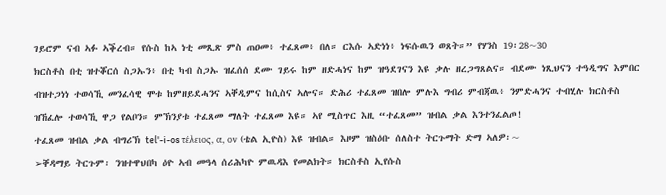ገይሮም ናብ ኣፉ ኣቕረብ። የሱስ ከኣ ነቲ መጺጽ ምስ ጠዐመ፥ ተፈጸመ፥ በለ። ርእሱ ኣድነነ፥ ነፍሱዉን ወጸት።” የሃንስ 19፡28~30
ክርስቶስ በቲ ዝተቖርሰ ስጋኡን፥ በቲ ካብ ስጋኡ ዝፈሰሰ ደሙ ገይሩ ከም ዘድሓነና ከም ዝዓደገናን እዩ ቃሉ ዘረጋግጸልና። ብደሙ ነጺህናን ተዓዲግና እምበር ብዝተጋነነ ተወሳኺ መንፈሳዊ ሞቱ ከምዘይደሓንና ኣቐዲምና ከሲስና ኣሎና። ድሕሪ ተፈጸመ ዝበሎ ምሉእ ግብሪ ምብጃዉ፥ ንምድሓንና ተብሂሉ ክርስቶስ ዝኸፈሎ ተወሳኺ ዋጋ የልቦን። ምኽንያቱ ተፈጸመ ማለት ተፈጸመ እዩ። ኣየ ሚስጥር እዚ “ተፈጸመ” ዝብል ቃል እንተንፈልጦ!
ተፈጸመ ዝብል ቃል ብግሪኽ tel'-i-os τέλειος, α, ον (ቴል ኢዮስ) እዩ ዝብል። እዞም ዝስዕቡ ሰለስተ ትርጉማት ድማ ኣለዎ፡~
➢ቐዳማይ ትርጉም፡ ንዝተዋህበካ ዕዮ ኣብ መዓላ ሰሪሕካዮ ምዉዳእ የመልክት። ክርስቶስ ኢየሱስ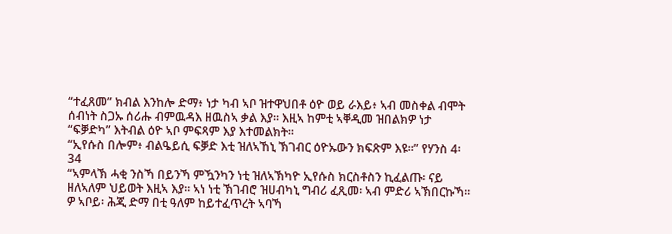“ተፈጸመ” ክብል እንከሎ ድማ፥ ነታ ካብ ኣቦ ዝተዋህበቶ ዕዮ ወይ ራእይ፥ ኣብ መስቀል ብሞት ሰብነት ስጋኡ ሰሪሑ ብምዉዳእ ዘዉስኣ ቃል እያ። እዚኣ ከምቲ ኣቐዲመ ዝበልክዎ ነታ “ፍቓድካ” እትብል ዕዮ ኣቦ ምፍጻም እያ እተመልክት።
“ኢየሱስ በሎም፥ ብልዔይሲ ፍቓድ እቲ ዝለኣኸኒ ኽገብር ዕዮኡውን ክፍጽም እዩ።” የሃንስ 4፡34
“ኣምላኽ ሓቂ ንስኻ በይንኻ ምዃንካን ነቲ ዝለኣኽካዮ ኢየሱስ ክርስቶስን ኪፈልጡ፡ ናይ ዘለኣለም ህይወት እዚኣ እያ። ኣነ ነቲ ኽገብሮ ዝሀብካኒ ግብሪ ፈጺመ፡ ኣብ ምድሪ ኣኽበርኩኻ። ዎ ኣቦይ፡ ሕጂ ድማ በቲ ዓለም ከይተፈጥረት ኣባኻ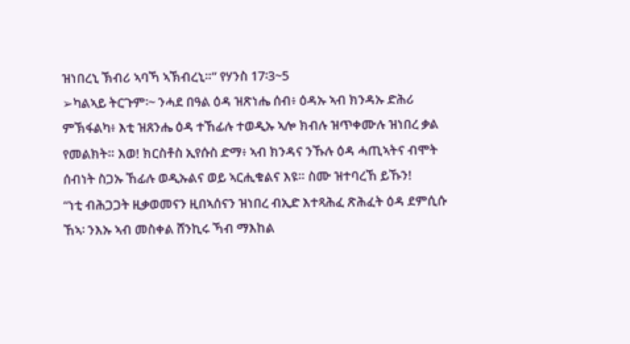ዝነበረኒ ኽብሪ ኣባኻ ኣኽብረኒ።” የሃንስ 17፡3~5
➢ካልኣይ ትርጉም፡~ ንሓደ በዓል ዕዳ ዝጽነሔ ሰብ፥ ዕዳኡ ኣብ ክንዳኡ ድሕሪ ምኽፋልካ፥ እቲ ዝጸንሔ ዕዳ ተኸፊሉ ተወዲኡ ኣሎ ክብሉ ዝጥቀሙሉ ዝነበረ ቃል የመልክት። እወ! ክርስቶስ ኢየሱስ ድማ፥ ኣብ ክንዳና ንኹሉ ዕዳ ሓጢኣትና ብሞት ሰብነት ስጋኡ ኸፊሉ ወዲኡልና ወይ ኣርሒቁልና እዩ። ስሙ ዝተባረኸ ይኹን!
“ነቲ ብሕጋጋት ዚቃወመናን ዚበኣሰናን ዝነበረ ብኢድ እተጻሕፈ ጽሕፈት ዕዳ ደምሲሱ ኸኣ፡ ንእኡ ኣብ መስቀል ሸንኪሩ ኻብ ማእከል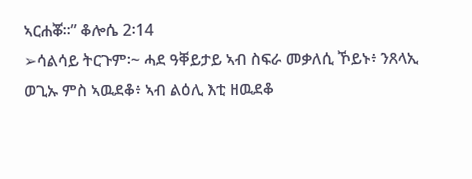ኣርሐቖ።” ቆሎሴ 2፡14
➢ሳልሳይ ትርጉም፡~ ሓደ ዓቐይታይ ኣብ ስፍራ መቃለሲ ኾይኑ፥ ንጸላኢ ወጊኡ ምስ ኣዉደቆ፥ ኣብ ልዕሊ እቲ ዘዉደቆ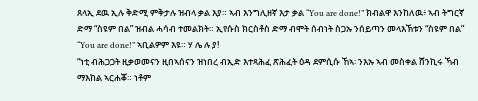ጸላኢ ደዉ ኢሉ ቅድሚ ምቅታሉ ዝብላ ቃል እያ። ኣብ እንግሊዘኛ እታ ቃል “You are done!” ክብልዋ እንከለዉ፥ ኣብ ትግርኛ ድማ “ስዩም በል” ዝብል ሓሳብ ተመልክት። ኢየሱስ ክርስቶስ ድማ ብሞት ሰብነት ስጋኡ ንሰይጣን መላእኽቱን “ስዩም በል” “You are done!” ኣቢልዎም እዩ። ሃ ሌ ሉ ያ!
“ነቲ ብሕጋጋት ዚቃወመናን ዚበኣሰናን ዝነበረ ብኢድ እተጻሕፈ ጽሕፈት ዕዳ ደምሲሱ ኸኣ፡ ንእኡ ኣብ መስቀል ሸንኪሩ ኻብ ማእከል ኣርሐቖ። ነቶም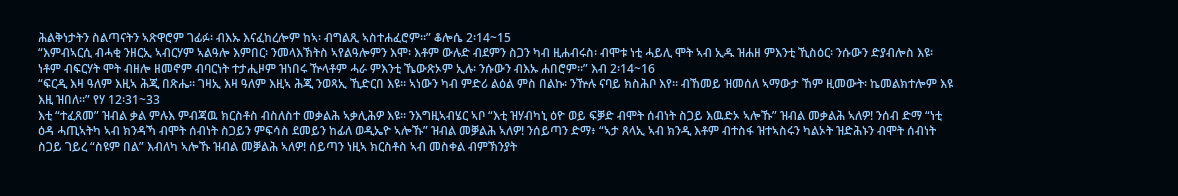ሕልቅነታትን ስልጣናትን ኣጽዋሮም ገፊፉ፡ ብእኡ እናፈከረሎም ከኣ፡ ብግልጺ ኣስተሐፈሮም።” ቆሎሴ 2፡14~15
“እምብኣርሲ ብሓቂ ንዘርኢ ኣብርሃም ኣልዓሎ እምበር፡ ንመላእኽትስ ኣየልዓሎምን እሞ፡ እቶም ውሉድ ብደምን ስጋን ካብ ዚሐብሩስ፡ ብሞቱ ነቲ ሓይሊ ሞት ኣብ ኢዱ ዝሐዘ ምእንቲ ኺስዕር፡ ንሱውን ድያብሎስ እዩ፡ ነቶም ብፍርሃት ሞት ብዘሎ ዘመኖም ብባርነት ተታሒዞም ዝነበሩ ዅላቶም ሓራ ምእንቲ ኼውጽኦም ኢሉ፡ ንሱውን ብእኡ ሐበሮም።” እብ 2፡14~16
“ፍርዲ እዛ ዓለም እዚኣ ሕጂ በጽሔ። ገዛኢ እዛ ዓለም እዚኣ ሕጂ ንወጻኢ ኺድርበ እዩ። ኣነውን ካብ ምድሪ ልዕል ምስ በልኩ፡ ንዅሉ ናባይ ክስሕቦ እየ። ብኸመይ ዝመሰለ ኣማውታ ኸም ዚመውት፡ ኬመልክተሎም እዩ እዚ ዝበለ።” የሃ 12፡31~33
እቲ “ተፈጸመ” ዝብል ቃል ምሉእ ምብጃዉ ክርስቶስ ብስለስተ መቃልሕ ኣቃሊሕዎ እዩ። ንእግዚኣብሄር ኣቦ “እቲ ዝሃብካኒ ዕዮ ወይ ፍቓድ ብሞት ሰብነት ስጋይ እዉድኦ ኣሎኹ” ዝብል መቃልሕ ኣለዎ! ንሰብ ድማ “ነቲ ዕዳ ሓጢኣትካ ኣብ ክንዳኻ ብሞት ሰብነት ስጋይን ምፍሳስ ደመይን ከፊለ ወዲኤዮ ኣሎኹ” ዝብል መቓልሕ ኣለዎ! ንሰይጣን ድማ፥ “ኣታ ጸላኢ ኣብ ክንዲ እቶም ብተስፋ ዝተኣስሩን ካልኦት ዝድሕኑን ብሞት ሰብነት ስጋይ ገይረ “ስዩም በል” እብለካ ኣሎኹ ዝብል መቓልሕ ኣለዎ! ሰይጣን ነዚኣ ክርስቶስ ኣብ መስቀል ብምኽንያት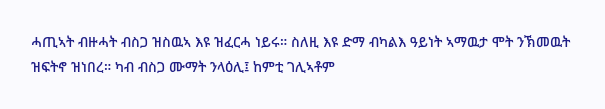ሓጢኣት ብዙሓት ብስጋ ዝስዉኣ እዩ ዝፈርሓ ነይሩ። ስለዚ እዩ ድማ ብካልእ ዓይነት ኣማዉታ ሞት ንኽመዉት ዝፍትኖ ዝነበረ። ካብ ብስጋ ሙማት ንላዕሊ፤ ከምቲ ገሊኣቶም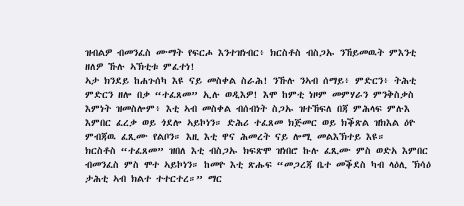ዝብልዎ ብመንፈስ ሙማት የፍርሖ እንተዝነብር፥ ክርስቶስ ብስጋኡ ንኸይመዉት ምእንቲ ዘለዎ ኹሉ ኣኽቲቱ ምፈተነ!
ኣታ ክንደይ ከሐጉሰካ እዩ ናይ መስቀል ስራሕ! ንኹሉ ንኣብ ሰማይ፥ ምድርን፥ ትሕቲ ምድርን ዘሎ በቃ “ተፈጸመ” ኢሉ ወዲእዎ! እሞ ከምቲ ነዞም መምሃራን ምንቅስቃስ እምነት ዝመስሎም፥ እቲ ኣብ መስቀል ብሰብነት ስጋኡ ዝተኸፍለ በጃ ምሕላፍ ምሉእ እምበር ፈረቃ ወይ ጎደሎ ኣይኮነን። ድሕሪ ተፈጸመ ክጅመር ወይ ክቕጽል ዝክእል ዕዮ ምብጃዉ ፈጺሙ የልቦን። እዚ እቲ ዋና ሕመረት ናይ ሎሚ መልእኽተይ እዩ።
ክርስቶስ “ተፈጸመ” ዝበለ እቲ ብስጋኡ ክፍጽሞ ዝነበሮ ኩሉ ፈጺሙ ምስ ወድአ እምበር ብመንፈስ ምስ ሞተ ኣይኮነን። ከመዮ እቲ ጽሑፍ “መጋረጃ ቤተ መቕደስ ካብ ላዕሊ ኽሳዕ ታሕቲ ኣብ ክልተ ተተርተረ።” ማር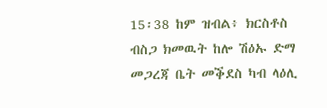15፡38 ከም ዝብል፥ ክርስቶስ ብስጋ ክመዉት ከሎ ሽዕኡ ድማ መጋረጃ ቤት መቕደስ ካብ ላዕሊ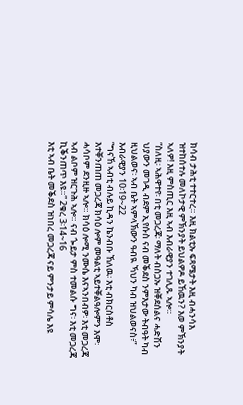ክሳብ ታሕቲ ተተርተረ። እዚ ክልቲኡ ፍጻሜታት እዚ ብሓንሳእ ዝተከሰተሉ መለኮታዊ ምኽንያት ይህልዎዶ ይኸዉን? እወ ምኽንያት ኣለዎ! እዚ ምስጢር እዚ ኣብ እብራዊያን ተገሊጹ ኣሎ።
“ስለዚ፡ ኣሕዋተየ፡ በቲ መጋረጃ፡ ማለት ብስጋኡ ዝቐደሰልና ሓድሽን ህያውን መገዲ ብደም ኢየሱስ ናብ መቕደስ ንምእታው ትብዓት ካብ ዚህልወና፡ ኣብ ቤት ኣምላኽውን ዓብዪ ኻህን ካብ ዝህልወናስ፥” እብራዊያን 10፡19~22
“ግናኸ ኣብቲ ብሉይ ኪዳን ኬንብቡ ኸለዉ፡ እቲ ብክርስቶስ እተቐንጠጠ መጋረጃ ክሳዕ ሎም መዓልቲ ኣይተቐልዓሎምን እሞ፡ ሓሳቦም ደንዚዙ ኣሎ። ክሳዕ ሎሚ ንሙሴ እናኣንበብዎ፡ እቲ መጋረጃ ኣብ ልቦም ዝርጉሕ ኣሎ። ናብ ጐይታ ምስ ተመልሱ ግና፡ እቲ መጋረጃ ኪቕንጠጥ እዩ።” 2ቁረ 3፡14~16
እቲ ኣብ ቤት መቕደስ ዝነበረ መጋረጃ ናይ ምንታይ ምሳሌ እዩ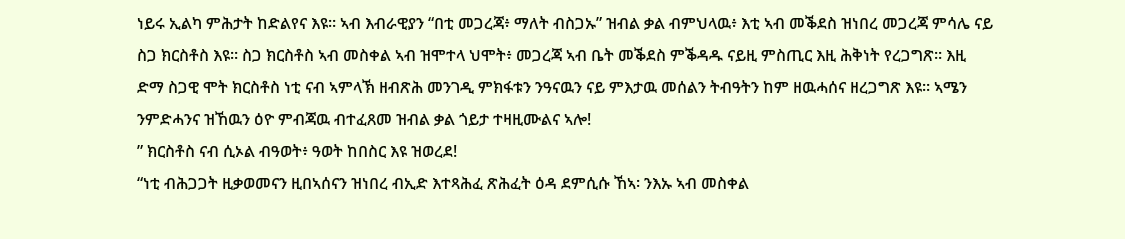ነይሩ ኢልካ ምሕታት ከድልየና እዩ። ኣብ እብራዊያን “በቲ መጋረጃ፥ ማለት ብስጋኡ” ዝብል ቃል ብምህላዉ፥ እቲ ኣብ መቕደስ ዝነበረ መጋረጃ ምሳሌ ናይ ስጋ ክርስቶስ እዩ። ስጋ ክርስቶስ ኣብ መስቀል ኣብ ዝሞተላ ህሞት፥ መጋረጃ ኣብ ቤት መቕደስ ምቕዳዱ ናይዚ ምስጢር እዚ ሕቅነት የረጋግጽ። እዚ ድማ ስጋዊ ሞት ክርስቶስ ነቲ ናብ ኣምላኽ ዘብጽሕ መንገዲ ምክፋቱን ንዓናዉን ናይ ምእታዉ መሰልን ትብዓትን ከም ዘዉሓሰና ዘረጋግጽ እዩ። ኣሜን ንምድሓንና ዝኸዉን ዕዮ ምብጃዉ ብተፈጸመ ዝብል ቃል ጎይታ ተዛዚሙልና ኣሎ!
” ክርስቶስ ናብ ሲኦል ብዓወት፥ ዓወት ከበስር እዩ ዝወረደ!
“ነቲ ብሕጋጋት ዚቃወመናን ዚበኣሰናን ዝነበረ ብኢድ እተጻሕፈ ጽሕፈት ዕዳ ደምሲሱ ኸኣ፡ ንእኡ ኣብ መስቀል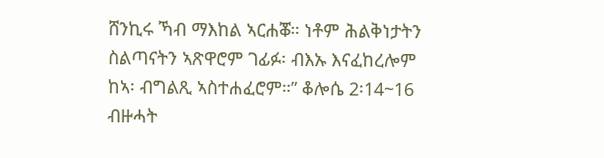ሸንኪሩ ኻብ ማእከል ኣርሐቖ። ነቶም ሕልቅነታትን ስልጣናትን ኣጽዋሮም ገፊፉ፡ ብእኡ እናፈከረሎም ከኣ፡ ብግልጺ ኣስተሐፈሮም።” ቆሎሴ 2፡14~16
ብዙሓት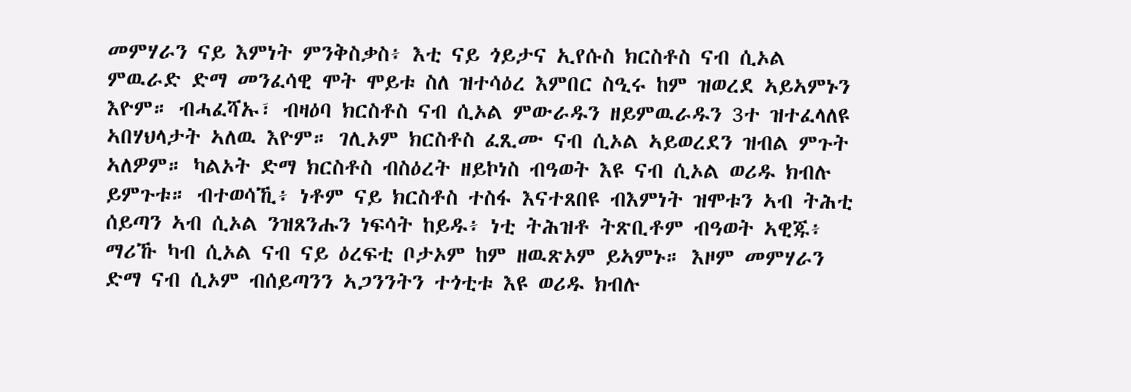መምሃራን ናይ እምነት ምንቅስቃስ፥ እቲ ናይ ጎይታና ኢየሱስ ክርስቶስ ናብ ሲኦል ምዉራድ ድማ መንፈሳዊ ሞት ሞይቱ ስለ ዝተሳዕረ እምበር ስዒሩ ከም ዝወረደ ኣይኣምኑን እዮም። ብሓፈሻኡ፣ ብዛዕባ ክርስቶስ ናብ ሲኦል ምውራዱን ዘይምዉራዱን 3ተ ዝተፈላለዩ ኣበሃህላታት ኣለዉ እዮም። ገሊኦም ክርስቶስ ፈጺሙ ናብ ሲኦል ኣይወረደን ዝብል ምጉት ኣለዎም። ካልኦት ድማ ክርስቶስ ብስዕረት ዘይኮነስ ብዓወት እዩ ናብ ሲኦል ወሪዱ ክብሉ ይምጉቱ። ብተወሳኺ፥ ነቶም ናይ ክርስቶስ ተስፋ እናተጸበዩ ብእምነት ዝሞቱን ኣብ ትሕቲ ሰይጣን ኣብ ሲኦል ንዝጸንሑን ነፍሳት ከይዱ፥ ነቲ ትሕዝቶ ትጽቢቶም ብዓወት ኣዊጁ፥ ማሪኹ ካብ ሲኦል ናብ ናይ ዕረፍቲ ቦታኦም ከም ዘዉጽኦም ይኣምኑ። እዞም መምሃራን ድማ ናብ ሲኦም ብሰይጣንን ኣጋንንትን ተጎቲቱ እዩ ወሪዱ ክብሉ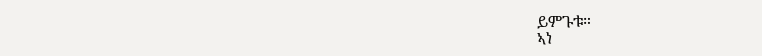ይምጉቱ።
ኣነ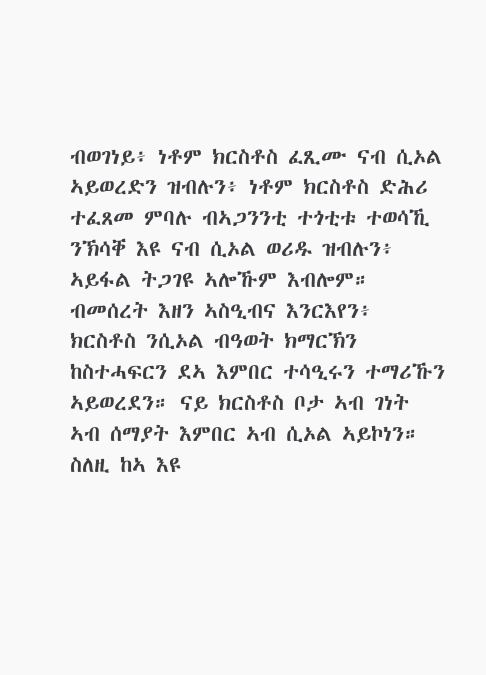ብወገነይ፥ ነቶም ክርስቶስ ፈጺሙ ናብ ሲኦል ኣይወረድን ዝብሉን፥ ነቶም ክርስቶስ ድሕሪ ተፈጸመ ምባሉ ብኣጋንንቲ ተጎቲቱ ተወሳኺ ንኽሳቐ እዩ ናብ ሲኦል ወሪዱ ዝብሉን፥ ኣይፋል ትጋገዩ ኣሎኹም እብሎም። ብመሰረት እዘን ኣስዒብና እንርእየን፥ ክርስቶስ ንሲኦል ብዓወት ክማርኽን ከስተሓፍርን ደኣ እምበር ተሳዒሩን ተማሪኹን ኣይወረደን። ናይ ክርስቶስ ቦታ ኣብ ገነት ኣብ ሰማያት እምበር ኣብ ሲኦል ኣይኮነን። ስለዚ ከኣ እዩ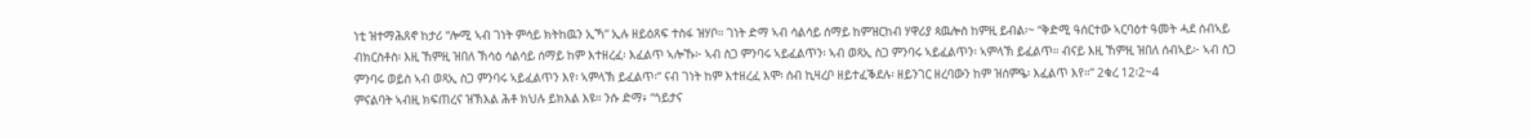ነቲ ዝተማሕጸኖ ከታሪ “ሎሚ ኣብ ገነት ምሳይ ክትከዉን ኢኻ” ኢሉ ዘይዕጸፍ ተስፋ ዝሃቦ። ገነት ድማ ኣብ ሳልሳይ ሰማይ ከምዝርከብ ሃዋሪያ ጳዉሎስ ከምዚ ይብል፡~ “ቅድሚ ዓሰርተው ኣርባዕተ ዓመት ሓደ ሰብኣይ ብክርስቶስ፡ እዚ ኸምዚ ዝበለ ኽሳዕ ሳልሳይ ሰማይ ከም እተዘረፈ፡ እፈልጥ ኣሎኹ፦ ኣብ ስጋ ምንባሩ ኣይፈልጥን፡ ኣብ ወጻኢ ስጋ ምንባሩ ኣይፈልጥን፡ ኣምላኽ ይፈልጥ። ብናይ እዚ ኸምዚ ዝበለ ሰብኣይ፦ ኣብ ስጋ ምንባሩ ወይስ ኣብ ወጻኢ ስጋ ምንባሩ ኣይፈልጥን እየ፡ ኣምላኽ ይፈልጥ፡” ናብ ገነት ከም እተዘረፈ እሞ፡ ሰብ ኪዛረቦ ዘይተፈቕደሉ፡ ዘይንገር ዘረባውን ከም ዝሰምዔ፡ እፈልጥ እየ።” 2ቁረ 12፡2~4
ምናልባት ኣብዚ ክፍጠረና ዝኽእል ሕቶ ክህሉ ይክእል እዩ። ንሱ ድማ፥ “ጎይታና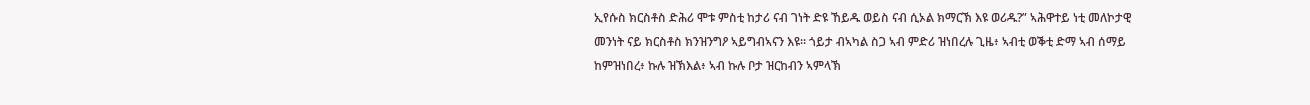ኢየሱስ ክርስቶስ ድሕሪ ሞቱ ምስቲ ከታሪ ናብ ገነት ድዩ ኸይዱ ወይስ ናብ ሲኦል ክማርኽ እዩ ወሪዱ?” ኣሕዋተይ ነቲ መለኮታዊ መንነት ናይ ክርስቶስ ክንዝንግዖ ኣይግብኣናን እዩ። ጎይታ ብኣካል ስጋ ኣብ ምድሪ ዝነበረሉ ጊዜ፥ ኣብቲ ወቕቲ ድማ ኣብ ሰማይ ከምዝነበረ፥ ኩሉ ዝኽእል፥ ኣብ ኩሉ ቦታ ዝርከብን ኣምላኽ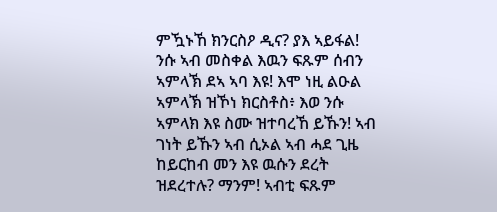ምዃኑኸ ክንርስዖ ዲና? ያእ ኣይፋል! ንሱ ኣብ መስቀል እዉን ፍጹም ሰብን ኣምላኽ ደኣ ኣባ እዩ! እሞ ነዚ ልዑል ኣምላኽ ዝኾነ ክርስቶስ፥ እወ ንሱ ኣምላክ እዩ ስሙ ዝተባረኸ ይኹን! ኣብ ገነት ይኹን ኣብ ሲኦል ኣብ ሓደ ጊዜ ከይርከብ መን እዩ ዉሱን ደረት ዝደረተሉ? ማንም! ኣብቲ ፍጹም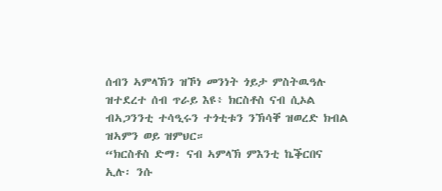ሰብን ኣምላኽን ዝኾነ መንነት ጎይታ ምስትዉዓሉ ዝተደረተ ሰብ ጥራይ እዩ፥ ክርስቶስ ናብ ሲኦል ብኣጋንንቲ ተሳዒሩን ተጎቲቱን ንኽሳቐ ዝወረድ ክብል ዝኣምን ወይ ዝምህር።
“ክርስቶስ ድማ፡ ናብ ኣምላኽ ምእንቲ ኬቕርበና ኢሉ፡ ንሱ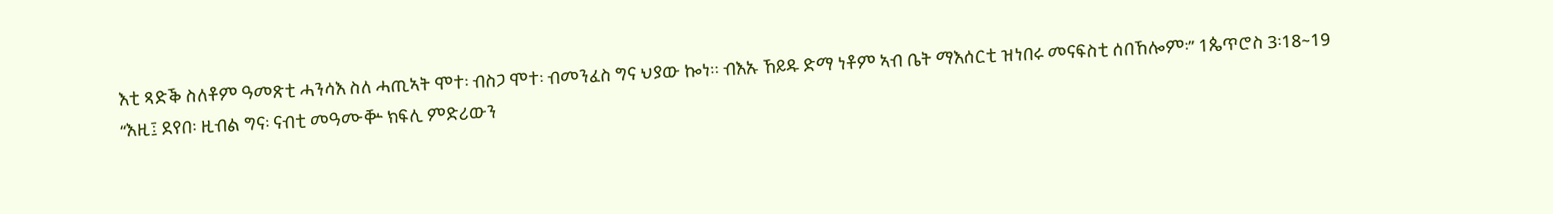እቲ ጻድቕ ስለቶም ዓመጽቲ ሓንሳእ ስለ ሓጢኣት ሞተ፡ ብስጋ ሞተ፡ ብመንፈስ ግና ህያው ኰነ። ብእኡ ኸይዱ ድማ ነቶም ኣብ ቤት ማእሰርቲ ዝነበሩ መናፍስቲ ሰበኸሎም፡” 1ጴጥሮስ 3፡18~19
“እዚ፤ ደየበ፡ ዚብል ግና፡ ናብቲ መዓሙቝ ክፍሊ ምድሪውን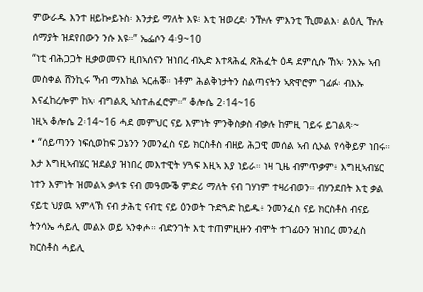ምውራዱ እንተ ዘይኰይኑስ፡ እንታይ ማለት እዩ፧ እቲ ዝወረደ፡ ንዅሉ ምእንቲ ኺመልእ፡ ልዕሊ ዅሉ ሰማያት ዝደየበውን ንሱ እዩ።” ኤፌሶን 4፡9~10
“ነቲ ብሕጋጋት ዚቃወመናን ዚበኣሰናን ዝነበረ ብኢድ እተጻሕፈ ጽሕፈት ዕዳ ደምሲሱ ኸኣ፡ ንእኡ ኣብ መስቀል ሸንኪሩ ኻብ ማእከል ኣርሐቖ። ነቶም ሕልቅነታትን ስልጣናትን ኣጽዋሮም ገፊፉ፡ ብእኡ እናፈከረሎም ከኣ፡ ብግልጺ ኣስተሐፈሮም።” ቆሎሴ 2፡14~16
ነዚኣ ቆሎሴ 2፡14~16 ሓደ መምህር ናይ እምነት ምንቅስቃስ ብቃሉ ከምዚ ገይሩ ይገልጻ፡~
• “ሰይጣንን ነፍሲወከፍ ጋኔንን ንመንፈስ ናይ ክርስቶስ ብዘይ ሕጋዊ መሰል ኣብ ሲኦል የሳቅይዎ ነበሩ። እታ እግዚኣብሄር ዝደልያ ዝነበረ መእተዊት ሃጓፍ እዚኣ እያ ነይራ። ነዛ ጊዜ ብምጥቃም፥ እግዚኣብሄር ነተን እምነት ዝመልኣ ቃላቱ ናብ መዓሙቕ ምድሪ ማለት ናብ ገሃነም ተዛሪብወን። ብሃንደበት እቲ ቃል ናይቲ ህያዉ ኣምላኽ ናብ ታሕቲ ናብቲ ናይ ዕንወት ጉድጓድ ከይዱ፥ ንመንፈስ ናይ ክርስቶስ ብናይ ትንሳኤ ሓይሊ መልኦ ወይ ኣንቀሖ። ብድንገት እቲ ተጠምዚዙን ብሞት ተገፊዑን ዝነበረ መንፈስ ክርስቶስ ሓይሊ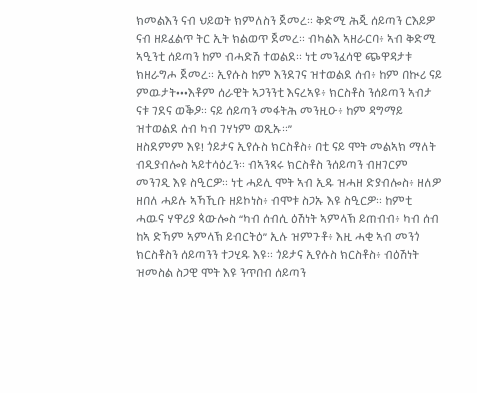ክመልእን ናብ ህይወት ክምለስን ጀመረ። ቅድሚ ሕጂ ሰይጣን ርእይዎ ናብ ዘይፈልጥ ትር ኢት ክልወጥ ጀመረ። ብካልእ ኣዘራርባ፥ ኣብ ቅድሚ ኣዒንቲ ሰይጣን ከም ብሓድሽ ተወልደ። ነቲ መንፈሳዊ ጭዋዳታቱ ክዘራግሖ ጀመረ። ኢየሱስ ከም እንደገና ዝተወልደ ሰብ፥ ከም በኲሪ ናይ ምዉታት•••እቶም ሰራዊት ኣጋንንቲ እናረኣዩ፥ ክርስቶስ ንሰይጣን ኣብታ ናቱ ገደና ወቕዖ። ናይ ሰይጣን መፋትሕ መንዚዑ፥ ከም ዳግማይ ዝተወልደ ሰብ ካብ ገሃነም ወጺኡ።”
ዘስደምም እዩ! ጎይታና ኢየሱስ ክርስቶስ፥ በቲ ናይ ሞት መልኣክ ማለት ብዲያብሎስ ኣይተሳዕረን። ብኣንጻሩ ክርስቶስ ንሰይጣን ብዘገርም መንገዲ እዩ ስዒርዎ። ነቲ ሓይሊ ሞት ኣብ ኢዱ ዝሓዘ ድያብሎስ፥ ዘለዎ ዘበለ ሓይሉ ኣኻኺቡ ዘይኮነስ፥ ብሞቱ ስጋኡ እዩ ስዒርዎ። ከምቲ ሓዉና ሃዋሪያ ጳውሎስ “ካብ ሰብሲ ዕሽነት ኣምላኽ ይጠብብ፥ ካብ ሰብ ከኣ ድኻም ኣምላኽ ይብርትዕ” ኢሉ ዝምጉቶ፥ እዚ ሓቂ ኣብ መንጎ ክርስቶስን ሰይጣንን ተጋሂዱ እዩ። ጎይታና ኢየሱስ ክርስቶስ፥ ብዕሽነት ዝመስል ስጋዊ ሞት እዩ ንጥበብ ሰይጣን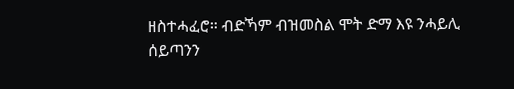ዘስተሓፈሮ። ብድኻም ብዝመስል ሞት ድማ እዩ ንሓይሊ ሰይጣንን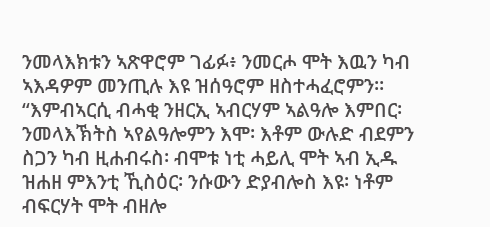ንመላእክቱን ኣጽዋሮም ገፊፉ፥ ንመርሖ ሞት እዉን ካብ ኣእዳዎም መንጢሉ እዩ ዝሰዓሮም ዘስተሓፈሮምን።
“እምብኣርሲ ብሓቂ ንዘርኢ ኣብርሃም ኣልዓሎ እምበር፡ ንመላእኽትስ ኣየልዓሎምን እሞ፡ እቶም ውሉድ ብደምን ስጋን ካብ ዚሐብሩስ፡ ብሞቱ ነቲ ሓይሊ ሞት ኣብ ኢዱ ዝሐዘ ምእንቲ ኺስዕር፡ ንሱውን ድያብሎስ እዩ፡ ነቶም ብፍርሃት ሞት ብዘሎ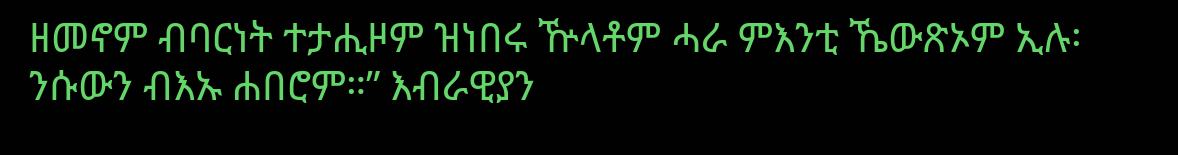ዘመኖም ብባርነት ተታሒዞም ዝነበሩ ዅላቶም ሓራ ምእንቲ ኼውጽኦም ኢሉ፡ ንሱውን ብእኡ ሐበሮም።” እብራዊያን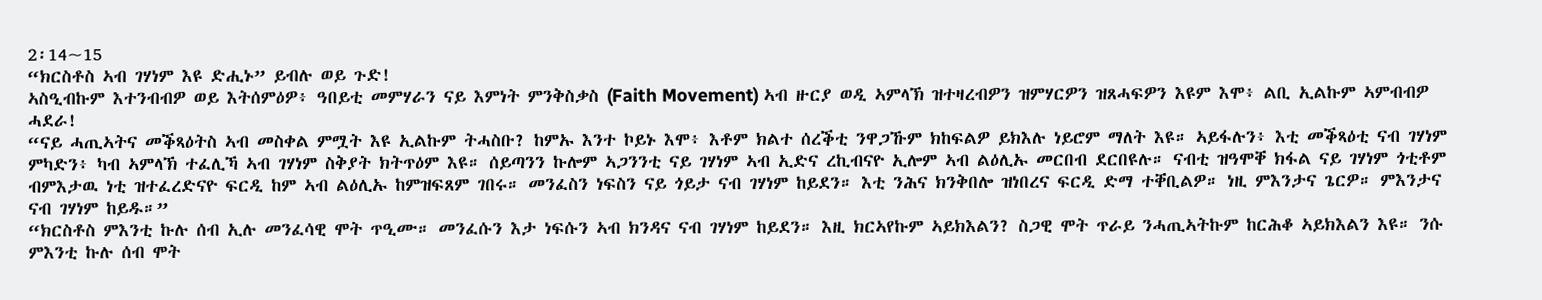2፡14~15
“ክርስቶስ ኣብ ገሃነም እዩ ድሒኑ” ይብሉ ወይ ጉድ!
ኣስዒብኩም እተንብብዎ ወይ እትሰምዕዎ፥ ዓበይቲ መምሃራን ናይ እምነት ምንቅስቃስ (Faith Movement) ኣብ ዙርያ ወዲ ኣምላኽ ዝተዛረብዎን ዝምሃርዎን ዝጸሓፍዎን እዩም እሞ፥ ልቢ ኢልኩም ኣምብብዎ ሓደራ!
“ናይ ሓጢኣትና መቕጻዕትስ ኣብ መስቀል ምሟት እዩ ኢልኩም ትሓስቡ? ከምኡ እንተ ኮይኑ እሞ፥ እቶም ክልተ ሰረቕቲ ንዋጋኹም ክከፍልዎ ይክእሉ ነይሮም ማለት እዩ። ኣይፋሉን፥ እቲ መቕጻዕቲ ናብ ገሃነም ምካድን፥ ካብ ኣምላኽ ተፈሊኻ ኣብ ገሃነም ስቅያት ክትጥዕም እዩ። ሰይጣንን ኩሎም ኣጋንንቲ ናይ ገሃነም ኣብ ኢድና ረኪብናዮ ኢሎም ኣብ ልዕሊኡ መርበብ ደርበዩሉ። ናብቲ ዝዓሞቐ ክፋል ናይ ገሃነም ጎቲቶም ብምእታዉ ነቲ ዝተፈረድናዮ ፍርዲ ከም ኣብ ልዕሊኡ ከምዝፍጸም ገበሩ። መንፈስን ነፍስን ናይ ጎይታ ናብ ገሃነም ከይደን። እቲ ንሕና ክንቅበሎ ዝነበረና ፍርዲ ድማ ተቐቢልዎ። ነዚ ምእንታና ጌርዎ። ምእንታና ናብ ገሃነም ከይዱ።”
“ክርስቶስ ምእንቲ ኩሉ ሰብ ኢሉ መንፈሳዊ ሞት ጥዒሙ። መንፈሱን እታ ነፍሱን ኣብ ክንዳና ናብ ገሃነም ከይደን። እዚ ክርኣየኩም ኣይክእልን? ስጋዊ ሞት ጥራይ ንሓጢኣትኩም ከርሕቆ ኣይክእልን እዩ። ንሱ ምእንቲ ኩሉ ሰብ ሞት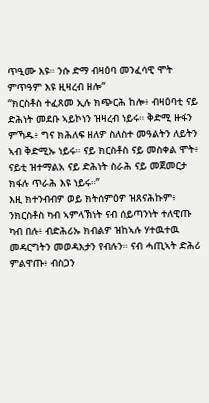ጥዒሙ እዩ። ንሱ ድማ ብዛዕባ መንፈሳዊ ሞት ምጥዓም እዩ ዚዛረብ ዘሎ”
“ክርስቶስ ተፈጸመ ኢሉ ክጭርሕ ከሎ፥ ብዛዕባቲ ናይ ድሕነት መደቡ ኣይኮነን ዝዛረብ ነይሩ። ቅድሚ ዙፋን ምኻዱ፥ ግና ክሕለፍ ዘለዎ ስለስተ መዓልትን ለይትን ኣብ ቅድሚኡ ነይሩ። ናይ ክርስቶስ ናይ መስቀል ሞት፥ ናይቲ ዝተማልአ ናይ ድሕነት ስራሕ ናይ መጀመርታ ክፋሉ ጥራሕ እዩ ነይሩ።”
እዚ ክተንብብዎ ወይ ክትሰምዕዎ ዝጸናሕኩም፥ ንክርስቶስ ካብ ኣምላኽነት ናብ ሰይጣንነት ተለዊጡ ካብ በሉ፥ ብድሕሪኡ ክብልዎ ዝከኣሉ ሃተዉተዉ መዳርግትን መወዳእታን የብሉን። ናብ ሓጢኣት ድሕሪ ምልዋጡ፥ ብስጋን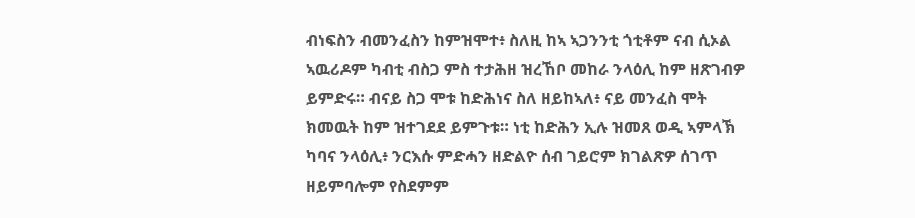ብነፍስን ብመንፈስን ከምዝሞተ፥ ስለዚ ከኣ ኣጋንንቲ ጎቲቶም ናብ ሲኦል ኣዉሪዶም ካብቲ ብስጋ ምስ ተታሕዘ ዝረኸቦ መከራ ንላዕሊ ከም ዘጽገብዎ ይምድሩ። ብናይ ስጋ ሞቱ ከድሕነና ስለ ዘይከኣለ፥ ናይ መንፈስ ሞት ክመዉት ከም ዝተገደደ ይምጉቱ። ነቲ ከድሕን ኢሉ ዝመጸ ወዲ ኣምላኽ ካባና ንላዕሊ፥ ንርእሱ ምድሓን ዘድልዮ ሰብ ገይሮም ክገልጽዎ ሰገጥ ዘይምባሎም የስደምም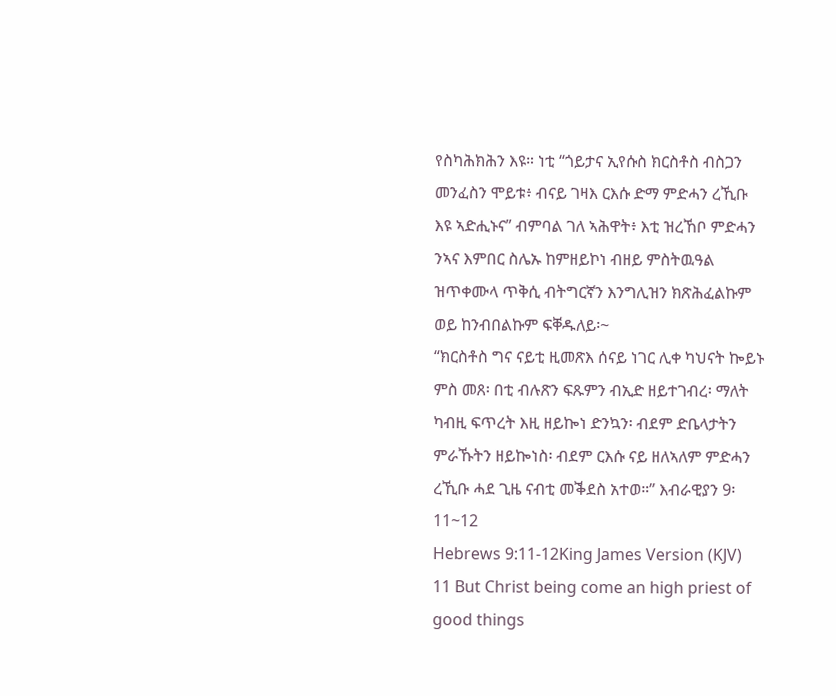የስካሕክሕን እዩ። ነቲ “ጎይታና ኢየሱስ ክርስቶስ ብስጋን መንፈስን ሞይቱ፥ ብናይ ገዛእ ርእሱ ድማ ምድሓን ረኺቡ እዩ ኣድሒኑና” ብምባል ገለ ኣሕዋት፥ እቲ ዝረኸቦ ምድሓን ንኣና እምበር ስሌኡ ከምዘይኮነ ብዘይ ምስትዉዓል ዝጥቀሙላ ጥቅሲ ብትግርኛን እንግሊዝን ክጽሕፈልኩም ወይ ከንብበልኩም ፍቐዱለይ፡~
“ክርስቶስ ግና ናይቲ ዚመጽእ ሰናይ ነገር ሊቀ ካህናት ኰይኑ ምስ መጸ፡ በቲ ብሉጽን ፍጹምን ብኢድ ዘይተገብረ፡ ማለት ካብዚ ፍጥረት እዚ ዘይኰነ ድንኳን፡ ብደም ድቤላታትን ምራኹትን ዘይኰነስ፡ ብደም ርእሱ ናይ ዘለኣለም ምድሓን ረኺቡ ሓደ ጊዜ ናብቲ መቕደስ አተወ።” እብራዊያን 9፡11~12
Hebrews 9:11-12King James Version (KJV)
11 But Christ being come an high priest of good things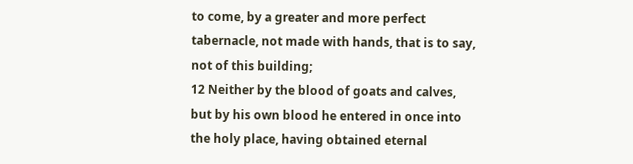to come, by a greater and more perfect tabernacle, not made with hands, that is to say, not of this building;
12 Neither by the blood of goats and calves, but by his own blood he entered in once into the holy place, having obtained eternal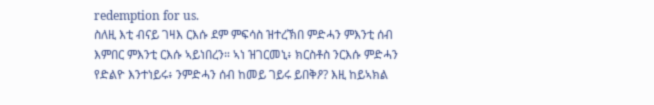redemption for us.
ስለዚ እቲ ብናይ ገዛእ ርእሱ ደም ምፍሳስ ዝተረኽበ ምድሓን ምእንቲ ሰብ እምበር ምእንቲ ርእሱ ኣይነበረን። ኣነ ዝገርመኒ፥ ክርስቶስ ንርእሱ ምድሓን የድልዮ እንተነይሩ፥ ንምድሓን ሰብ ከመይ ገይሩ ይበቅዖ? እዚ ከይኣክል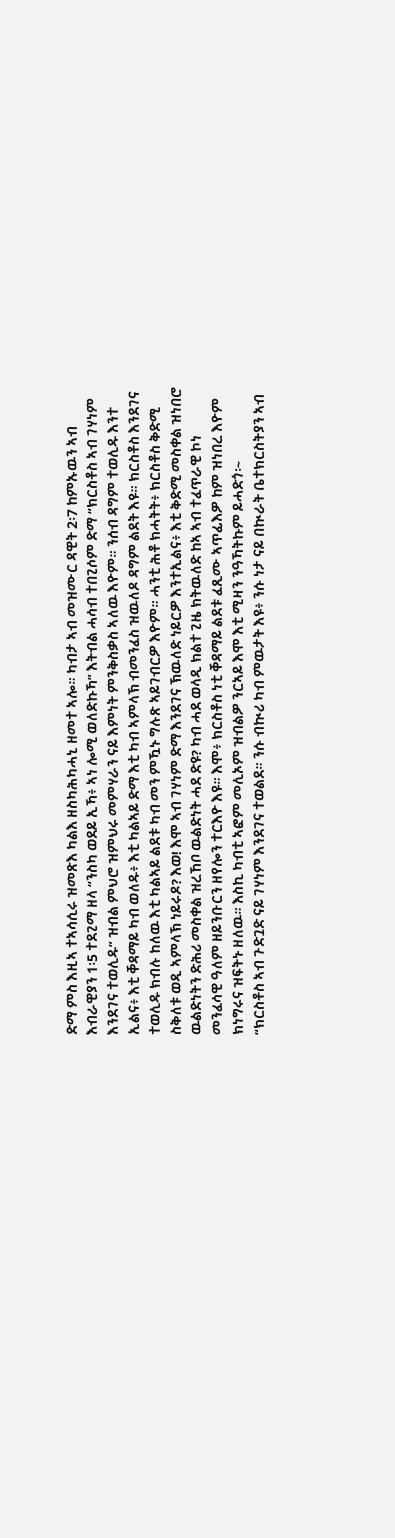ድማ ምስ እዚኣ ተኣሳሲሩ ዝመጽእ ካልእ ዘስካሕካሓኒ ዘመተ ኣሎ። ካብታ ኣብ መዝሙር ዳዊት 2፡7 ከምኡዉን ኣብ እብራዊያን 1፡5 ተደጊማ ዘላ “ንስካ ወደይ ኢኻ፥ ኣነ ሎሚ ወለድኩኻ” እትብል ሓሳብ ተበጊሶም ድማ “ክርስቶስ ኣብ ገሃነም እንደገና ተወሊዱ” ዝብል ምህሮ ዝምህሩ መምሃራን ናይ እምነት ምንቅስቃስ ኣለዉ እዮም። ንሰብ ዳግም ተወሊዱ እንተ ኢልና፥ እቲ ቐዳማይ ካብ ወለዱ፥ እቲ ካልኣይ ድማ እቲ ካብ ኣምላኽ ብመንፈስ ዝዉለዶ ዳግም ልደት እዩ። ክርስቶስ እንደገና ተወሊዱ ክብሉ ከለዉ እቲ ካልኣይ ልደቱ ካብ መን ምዃኑ ግሉጽ ኣይገብርዎ እዮም። ሓንቲ ሕቶ ክሓትት፥ ክርስቶስ ቅድሚ ስቅለቱ ወዲ ኣምላኽ ነይሩዶ? እወ! እሞ ኣብ ገሃነም ድማ እንደገና ኽዉለድ ነይርዎ እንተኢልና፥ እቲ ቅድሚ መስቀል ዝነበሮ ዉልድነትን ድሕሪ መስቀል ዝረኸቦ ዉልድነት ሓደ ድዩ? ካብ ሓደ ወላዲ ክልተ ጊዜ ክትዉለድ ከኣ ኣብ ተፈጥራዊ ኮነ መንፈሳዊ ዓለም ዘይንቡርን ዘየሎን ተርእዮ እዩ። እሞ፥ ክርስቶስ ነቲ ቐዳማይ ልደቱ ፈጺሙ ኣጥፊእዎ ከም ዝነበረ እዮም ክነግሩና ዝፍትኑ ዘለዉ። እስኪ ካብቲ ኣፎም መሊኦም ዝብልዎ ንርኣይ እሞ እቲ ሚዛን ንዓኻትኩም ይሓድጎ፡~
“ክርስቶስ ኣብ ጉድጓድ ናይ ገሃነም እንደገና ተወልደ። ንሱ ብኲሪ ካብ ምዉታት እዩ፥ ንሱ ነታ ናይ በኲራት ቤተክርስትያን ኣብ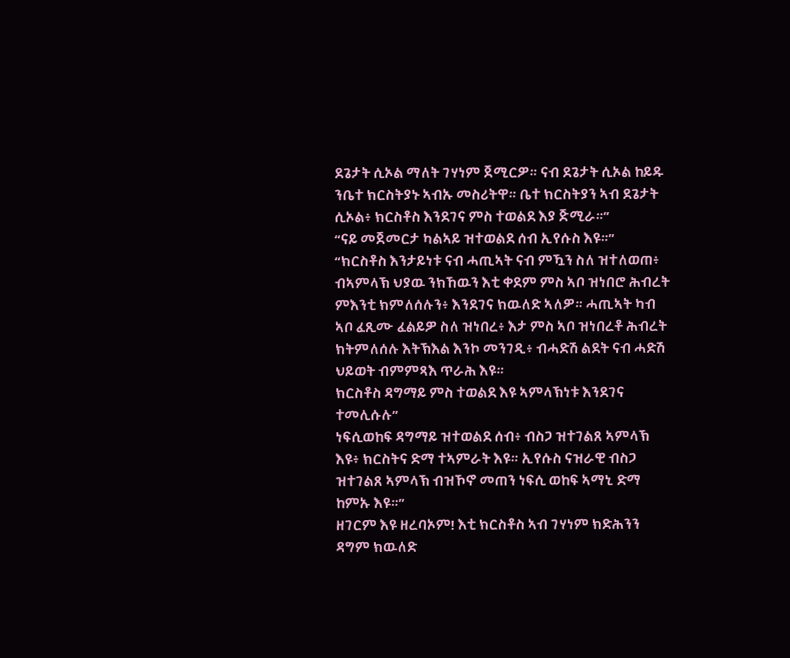ደጌታት ሲኦል ማለት ገሃነም ጀሚርዎ። ናብ ደጌታት ሲኦል ከይዱ ንቤተ ክርስትያኑ ኣብኡ መስሪትዋ። ቤተ ክርስትያን ኣብ ደጌታት ሲኦል፥ ክርስቶስ እንደገና ምስ ተወልደ እያ ጅሚራ።”
“ናይ መጀመርታ ካልኣይ ዝተወልደ ሰብ ኢየሱስ እዩ።”
“ክርስቶስ እንታይነቱ ናብ ሓጢኣት ናብ ምዃን ስለ ዝተለወጠ፥ ብኣምላኽ ህያዉ ንክኸዉን እቲ ቀደም ምስ ኣቦ ዝነበሮ ሕብረት ምእንቲ ክምለሰሉን፥ እንደገና ክዉለድ ኣለዎ። ሓጢኣት ካብ ኣቦ ፈጺሙ ፈልይዎ ስለ ዝነበረ፥ እታ ምስ ኣቦ ዝነበረቶ ሕብረት ክትምለሰሉ እትኽእል እንኮ መንገዲ፥ ብሓድሽ ልደት ናብ ሓድሽ ህይወት ብምምጻእ ጥራሕ እዩ።
ክርስቶስ ዳግማይ ምስ ተወልደ እዩ ኣምላኽነቱ እንደገና ተመሊሱሉ”
ነፍሲወከፍ ዳግማይ ዝተወልደ ሰብ፥ ብስጋ ዝተገልጸ ኣምላኽ እዩ፥ ክርስትና ድማ ተኣምራት እዩ። ኢየሱስ ናዝራዊ ብስጋ ዝተገልጸ ኣምላኽ ብዝኾኖ መጠን ነፍሲ ወከፍ ኣማኒ ድማ ከምኡ እዩ።”
ዘገርም እዩ ዘረባኦም! እቲ ክርስቶስ ኣብ ገሃነም ክድሕንን ዳግም ክዉለድ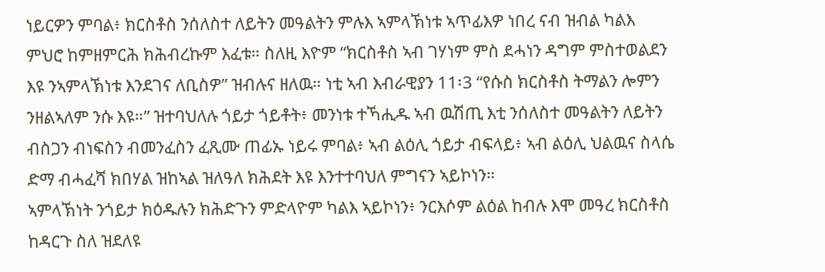ነይርዎን ምባል፥ ክርስቶስ ንሰለስተ ለይትን መዓልትን ምሉእ ኣምላኽነቱ ኣጥፊእዎ ነበረ ናብ ዝብል ካልእ ምህሮ ከምዘምርሕ ክሕብረኩም እፈቱ። ስለዚ እዮም “ክርስቶስ ኣብ ገሃነም ምስ ደሓነን ዳግም ምስተወልደን እዩ ንኣምላኽነቱ እንደገና ለቢስዎ” ዝብሉና ዘለዉ። ነቲ ኣብ እብራዊያን 11፡3 “የሱስ ክርስቶስ ትማልን ሎምን ንዘልኣለም ንሱ እዩ።” ዝተባህለሉ ጎይታ ጎይቶት፥ መንነቱ ተኻሒዱ ኣብ ዉሽጢ እቲ ንሰለስተ መዓልትን ለይትን ብስጋን ብነፍስን ብመንፈስን ፈጺሙ ጠፊኡ ነይሩ ምባል፥ ኣብ ልዕሊ ጎይታ ብፍላይ፥ ኣብ ልዕሊ ህልዉና ስላሴ ድማ ብሓፈሻ ክበሃል ዝከኣል ዝለዓለ ክሕደት እዩ እንተተባህለ ምግናን ኣይኮነን።
ኣምላኽነት ንጎይታ ክዕዱሉን ክሕድጉን ምድላዮም ካልእ ኣይኮነን፥ ንርእሶም ልዕል ከብሉ እሞ መዓረ ክርስቶስ ከዳርጉ ስለ ዝደለዩ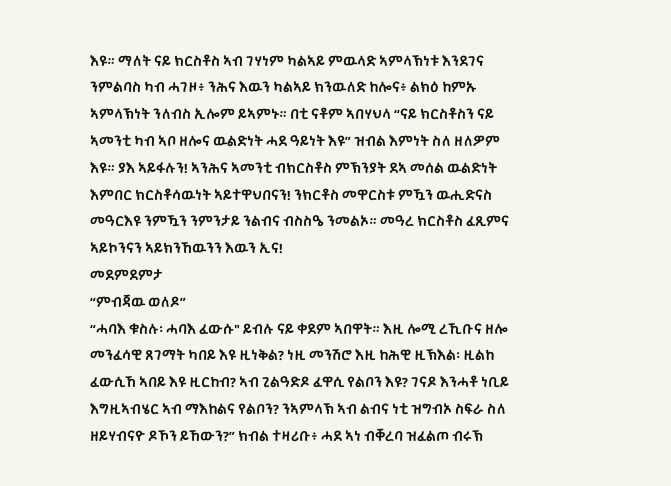እዩ። ማለት ናይ ክርስቶስ ኣብ ገሃነም ካልኣይ ምዉላድ ኣምላኽነቱ እንደገና ንምልባስ ካብ ሓገዞ፥ ንሕና እዉን ካልኣይ ክንዉለድ ከሎና፥ ልክዕ ከምኡ ኣምላኽነት ንለብስ ኢሎም ይኣምኑ። በቲ ናቶም ኣበሃህላ “ናይ ክርስቶስን ናይ ኣመንቲ ካብ ኣቦ ዘሎና ዉልድነት ሓደ ዓይነት እዩ” ዝብል እምነት ስለ ዘለዎም እዩ። ያእ ኣይፋሉን! ኣንሕና ኣመንቲ ብክርስቶስ ምኽንያት ደኣ መሰል ዉልድነት እምበር ክርስቶሳዉነት ኣይተዋህበናን! ንክርቶስ መዋርስቱ ምዃን ዉሒድናስ መዓርእዩ ንምዃን ንምንታይ ንልብና ብስስዔ ንመልኦ። መዓረ ክርስቶስ ፈጺምና ኣይኮንናን ኣይክንኸዉንን እዉን ኢና!
መደምደምታ
“ምብጃዉ ወለዶ”
“ሓባእ ቁስሉ፡ ሓባእ ፈውሱ" ይብሉ ናይ ቀደም ኣበዋት። እዚ ሎሚ ረኺቡና ዘሎ መንፈሳዊ ጸገማት ካበይ እዩ ዚነቅል? ነዚ መንሽሮ እዚ ከሕዊ ዚኽእል፡ ዚልከ ፈውሲኸ ኣበይ እዩ ዚርከብ? ኣብ ጊልዓድዶ ፈዋሲ የልቦን እዩ? ገናዶ እንሓቶ ነቢይ እግዚኣብሄር ኣብ ማእከልና የልቦን? ንኣምላኽ ኣብ ልብና ነቲ ዝግብኦ ስፍራ ስለ ዘይሃብናዮ ዶኾን ይኸውን?” ክብል ተዛሪቡ፥ ሓደ ኣነ ብቐረባ ዝፈልጦ ብሩኽ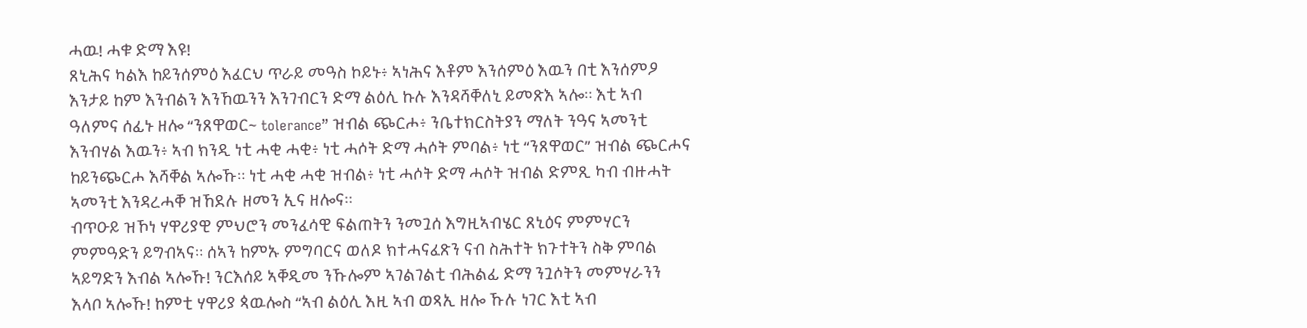ሓዉ! ሓቁ ድማ እዩ!
ጸኒሕና ካልእ ከይንሰምዕ እፈርህ ጥራይ መዓስ ኮይኑ፥ ኣነሕና እቶም እንሰምዕ እዉን በቲ እንሰምዖ እንታይ ከም እንብልን እንኸዉንን እንገብርን ድማ ልዕሊ ኩሉ እንዳሻቐለኒ ይመጽእ ኣሎ። እቲ ኣብ ዓለምና ሰፊኑ ዘሎ “ንጸዋወር~ tolerance” ዝብል ጭርሖ፥ ንቤተክርስትያን ማለት ንዓና ኣመንቲ እንብሃል እዉን፥ ኣብ ክንዲ ነቲ ሓቂ ሓቂ፥ ነቲ ሓሶት ድማ ሓሶት ምባል፥ ነቲ “ንጸዋወር” ዝብል ጭርሖና ከይንጭርሖ እሻቐል ኣሎኹ። ነቲ ሓቂ ሓቂ ዝብል፥ ነቲ ሓሶት ድማ ሓሶት ዝብል ድምጺ ካብ ብዙሓት ኣመንቲ እንዳረሓቐ ዝኸደሉ ዘመን ኢና ዘሎና።
ብጥዑይ ዝኾነ ሃዋሪያዊ ምህሮን መንፈሳዊ ፍልጠትን ንመጓሰ እግዚኣብሄር ጸኒዕና ምምሃርን ምምዓድን ይግብኣና። ሰኣን ከምኡ ምግባርና ወለዶ ክተሓናፈጽን ናብ ስሕተት ክጉተትን ስቅ ምባል ኣይግድን እብል ኣሎኹ! ንርእሰይ ኣቐዲመ ንኹሎም ኣገልገልቲ ብሕልፊ ድማ ንጓሶትን መምሃራንን እላቦ ኣሎኹ! ከምቲ ሃዋሪያ ጳዉሎስ “ኣብ ልዕሊ እዚ ኣብ ወጻኢ ዘሎ ኹሉ ነገር እቲ ኣብ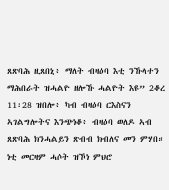ጸጽባሕ ዚጸበኒ፥ ማለት ብዛዕባ እቲ ንኹላተን ማሕበራት ዝሓልዮ ዘሎኹ ሓልዮት እዩ” 2ቆረ 11፡28 ዝበሎ፥ ካብ ብዛዕባ ርእስናን ኣገልግሎትና እንጭነቆ፥ ብዛዕባ ወለዶ ኣብ ጸጽባሕ ክንሓልይን ጽብብ ክብለና መን ምሃበ። ነቲ መርዛም ሓሶት ዝኾነ ምህሮ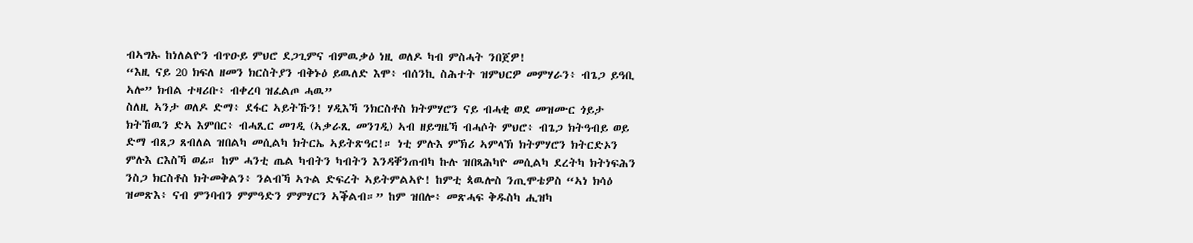ብኣግኡ ከነለልዮን ብጥዑይ ምህሮ ደጋጊምና ብምዉቃዕ ነዚ ወለዶ ካብ ምስሓት ንበጀዎ!
“እዚ ናይ 20 ክፍለ ዘመን ክርስትያን ብቅኑዕ ይዉለድ እሞ፥ ብሰንኪ ስሕተት ዝምህርዎ መምሃራን፥ ብጌጋ ይዓቢ ኣሎ” ክብል ተዛሪቡ፥ ብቀረባ ዝፈልጦ ሓዉ”
ስለዚ ኣንታ ወለዶ ድማ፥ ደፋር ኣይትኹን! ሃዲእኻ ንክርስቶስ ክትምሃሮን ናይ ብሓቂ ወደ መዝሙር ጎይታ ክትኸዉን ድኣ እምበር፥ ብሓጺር መገዲ (ኣቃራጺ መንገዲ) ኣብ ዘይግዜኻ ብሓሶት ምህሮ፥ ብጌጋ ክትዓብይ ወይ ድማ ብጸጋ ጸብለል ዝበልካ መሲልካ ክትርኤ ኣይትጽዓር!። ነቲ ምሉእ ምኽሪ ኣምላኽ ክትምሃሮን ክትርድኦን ምሉእ ርእስኻ ወፊ። ከም ሓንቲ ጤል ካብትን ካብትን እንዳቐንጠብካ ኩሉ ዝበጻሕካዮ መሲልካ ደረትካ ክትነፍሕን ንስጋ ክርስቶስ ክትመቅልን፥ ንልብኻ ኣጉል ድፍረት ኣይትምልኣዮ! ከምቲ ጳዉሎስ ንጢሞቴዎስ “ኣነ ክሳዕ ዝመጽእ፥ ናብ ምንባብን ምምዓድን ምምሃርን ኣቕልብ።” ከም ዝበሎ፥ መጽሓፍ ቅዱስካ ሒዝካ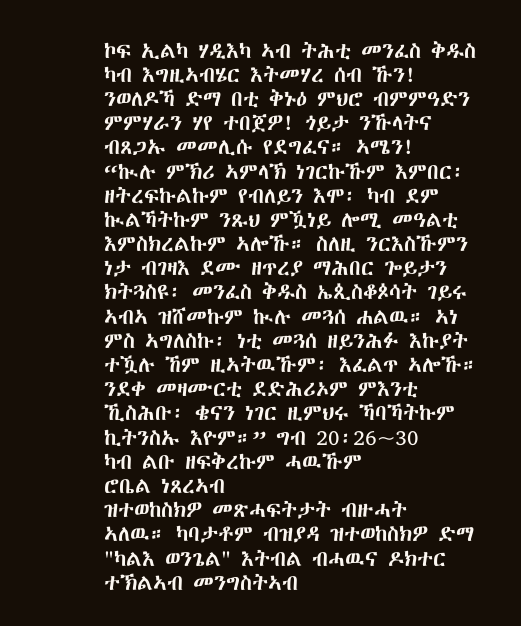ኮፍ ኢልካ ሃዲእካ ኣብ ትሕቲ መንፈስ ቅዱስ ካብ እግዚኣብሄር እትመሃረ ሰብ ኹን! ንወለዶኻ ድማ በቲ ቅኑዕ ምህሮ ብምምዓድን ምምሃራን ሃየ ተበጀዎ! ጎይታ ንኹላትና ብጸጋኡ መመሊሱ የደግፈና። ኣሜን!
“ኲሉ ምኽሪ ኣምላኽ ነገርኩኹም እምበር፡ ዘትረፍኩልኩም የብለይን እሞ፡ ካብ ደም ኲልኻትኩም ንጹህ ምዃነይ ሎሚ መዓልቲ እምስክረልኩም ኣሎኹ። ስለዚ ንርእስኹምን ነታ ብገዛእ ደሙ ዘጥረያ ማሕበር ጐይታን ክትጓስዩ፡ መንፈስ ቅዱስ ኤጲስቆጶሳት ገይሩ ኣብኣ ዝሸመኩም ኲሉ መጓሰ ሐልዉ። ኣነ ምስ ኣግለስኩ፡ ነቲ መጓሰ ዘይንሕፉ እኩያት ተዃሉ ኸም ዚኣትዉኹም፡ እፈልጥ ኣሎኹ። ንደቀ መዛሙርቲ ደድሕሪኦም ምእንቲ ኺስሕቡ፡ ቄናን ነገር ዚምህሩ ኻባኻትኩም ኪትንስኡ እዮም።” ግብ 20፡26~30
ካብ ልቡ ዘፍቅረኩም ሓዉኹም
ሮቤል ነጸረኣብ
ዝተወከስክዎ መጽሓፍትታት ብዙሓት ኣለዉ። ካባታቶም ብዝያዳ ዝተወከስክዎ ድማ "ካልእ ወንጌል" እትብል ብሓዉና ዶክተር ተኽልኣብ መንግስትኣብ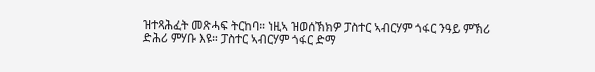ዝተጻሕፈት መጽሓፍ ትርከባ። ነዚኣ ዝወሰኽክዎ ፓስተር ኣብርሃም ጎፋር ንዓይ ምኽሪ ድሕሪ ምሃቡ እዩ። ፓስተር ኣብርሃም ጎፋር ድማ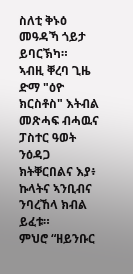ስለቲ ቅኑዕ መዓዳኻ ጎይታ ይባርኽካ።
ኣብዚ ቐረባ ጊዜ ድማ "ዕዮ ክርስቶስ" እትብል መጽሓፍ ብሓዉና ፓስተር ዓወት ንዕዳጋ ክትቐርበልና እያ፥ ኩላትና ኣንቢብና ንባረኸላ ክብል ይፈቱ።
ምህሮ “ዘይንቡር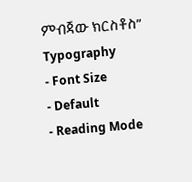ምብጃው ክርስቶስ”
Typography
- Font Size
- Default
- Reading Mode